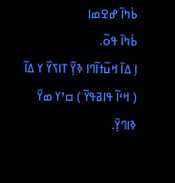ߕ߭ߤߊ߫ ߝߐߘߊ
ߕ߭ߤߊ߫ ߟߋ߬.
ߊ߲ ߡߊ߫ ߞߎ߬ߙߊ߬ߣߊ ߢߌ߲߬ ߠߊߖߌ߰ ߌ ߡߊ߬ ( ߞߵߊ߬ ߟߊߥߟߌ߬ ) ߛߴߌ ߘߌ߫ ߢߊߣߌ߲߫.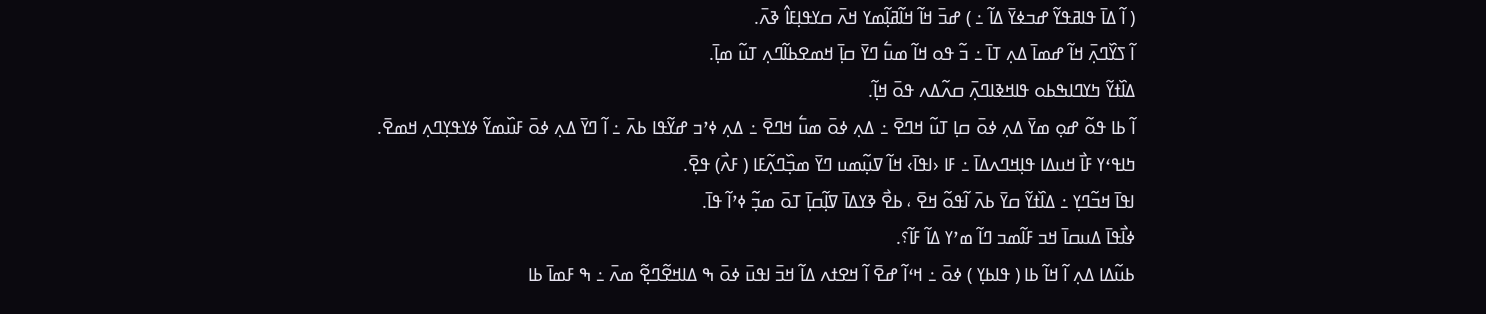( ߊ߬ ߡߊ߫ ߟߊߥߟߌ߬ ߝߏߦߌ߫ ߡߊ߬ ߸ ) ߝߏ߫ ߞߊ߬ ߞߊ߬ߥߊ߲߬ߘߌ ߞߍ߫ ߛߌߟߊ߲ߓߊ߮ ߢߍ߫.
ߊ߬ ߖߌ߰ߣߍ߲߫ ߞߊ߬ ߝߘߊ߫ ߡߍ߲ ߠߊ߫ ߸ ߏ߬ ߟߋ ߞߊ߬ ߘߎ߱ ߣߌ߫ ߛߊ߲߫ ߞߘߐߕߊ߬ߣߍ߲ ߠߎ߬ ߘߊ߲߫.
ߡߊ߰ߙߌ߬ ߤߌߣߊߒߕߋ ߟߊߞߢߊߣߍ߲߫ ߛߍ߬ߡߍ ߟߋ߫ ߞߊ߲߬.
ߊ߬ ߕߊ ߟߋ߬ ߝߋ߲ ߘߌ߫ ߡߍ߲ ߦߋ߫ ߛߊ߲ ߠߎ߬ ߞߣߐ߫ ߸ ߡߍ߲ ߦߋ߫ ߘߎ߱ ߞߣߐ߫ ߸ ߡߍ߲ ߦߴߏ ߝߌ߬ߟߊ ߕߍ߫ ߸ ߊ߬ ߣߌ߫ ߡߍ߲ ߦߋ߫ ߓߎ߰ߘߌ߬ ߦߌߟߌ߲ߣߍ߲ ߞߘߐ߫.
ߤߊߟߵߌ ߓߊ߯ ߞߎߡߊ ߟߊ߲ߞߣߍߡߊ߫ ߸ ߓߊ ‹ߊߟߊ߫› ߞߊ߬ ߜߎ߲߬ߘߎ ߣߌ߫ ߘߏ߲߰ߣߍ߲߬ߓߊ ( ߓߍ߯) ߟߐ߲߫.
ߊߟߊ߫ ߞߏ߬ߣߌ߲ ߸ ߡߊ߰ߙߌ߬ ߛߌ߫ ߕߍ߫ ߊ߬ߟߋ߬ ߞߐ߫ ، ߕߐ߯ ߢߌߡߊ߫ ߜߊ߲߬ߛߊ߲߫ ߠߋ߫ ߘߏ߲߬ ߦߴߊ߬ ߟߊ߫.
ߦߊ߯ߟߊ߫ ߡߎߛߊ߫ ߞߏ ߓߊ߬ߘߏ ߣߊ߬ ߘߴߌ ߡߊ߬ ߓߊ߬؟.
ߕߎ߬ߡߊ ߡߍ߲ ߊ߬ ߞߊ߬ ߕߊ ( ߟߊߕߌ߲ ) ߦߋ߫ ߸ ߞߵߊ߬ ߝߐ߫ ߊ߬ ߞߐߙߍ ߡߊ߬ ߞߏ߫ ߊߟߎ߫ ߦߋ߫ ߒ ߡߊߞߐ߬ߣߐ߲߬ ߘߍ߫ ߸ ߒ ߓߘߊ߫ ߕߊ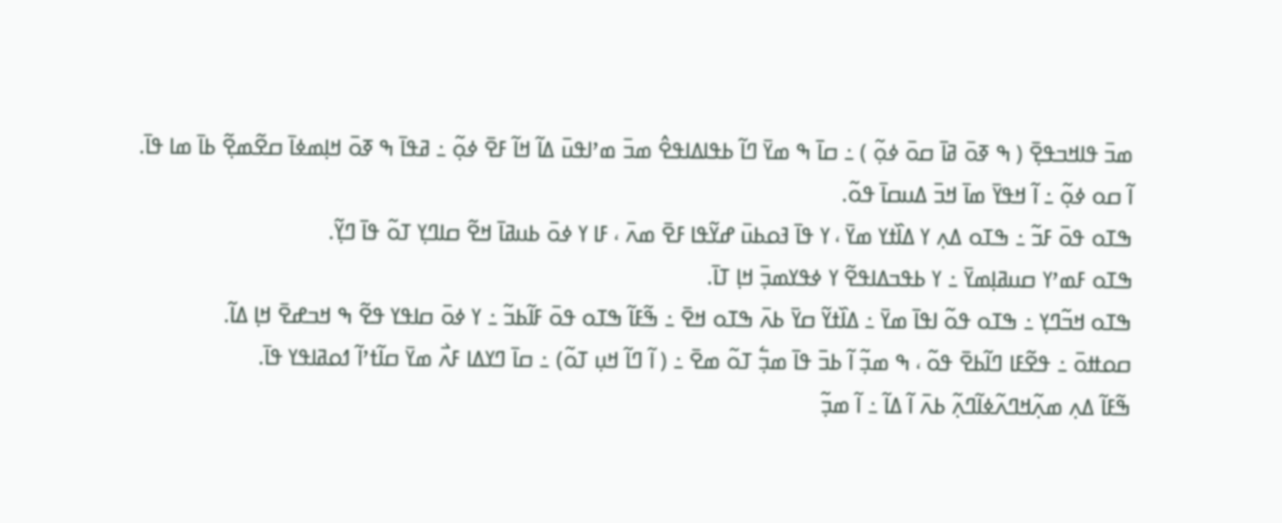ߘߏ߫ ߟߊߞߏߟߐ߲߫ ( ߒ ߧߋ߫ ߥߊ߫ ߛߋ߫ ߦߋ߲߬ ) ߸ ߛߊ߫ ߒ ߘߌ߫ ߣߊ߬ ߕߟߊߡߊߟߐ߮ ߘߏ߫ ߘߴߊߟߎ߫ ߡߊ߬ ߞߊ߬ ߓߐ߫ ߦߋ߲߬ ߸ ߥߟߊ߫ ߒ ߧߋ߫ ߞߊ߲ߘߦߊ߫ ߛߐ߬ߘߐ߲߬ ߕߊ߫ ߘߊ ߟߊ߫.
ߊ߬ ߛߋ ߦߋ߲߬ ߸ ߊ߬ ߞߟߌ߫ ߘߊ߫ ߞߏ߫ ߡߎߛߊ߫ ߟߋ߬.
ߒߠߋ ߟߋ߫ ߓߏ߬ ߸ ߒߠߋ ߡߍ߲ ߌ ߡߊ߰ߙߌ ߘߌ߫ ، ߌ ߟߊ߫ ߔߋߕߎ߫ ߝߌ߬ߟߊ ߓߐ߫ ߘߍ߫ ، ߓߊ ߌ ߦߋ߫ ߕߎߥߊ߫ ߞߐ߬ ߛߊߣߌ߲ ߠߋ߬ ߟߊ߫ ߣߌ߲߬.
ߒߠߋ ߓߘߴߌ ߛߎߥߊ߲ߘߌ߫ ߸ ߌ ߕߟߏߡߊߟߐ߬ ߌ ߦߟߌߘߏ߲߫ ߞߊ߲ ߠߊ߫.
ߒߠߋ ߞߏ߬ߣߌ߲ ߸ ߒߠߋ ߟߋ߬ ߊߟߊ߫ ߘߌ߫ ߸ ߡߊ߰ߙߌ߬ ߛߌ߫ ߕߍ߫ ߒߠߋ ߞߐ߫ ߸ ߒ߬ߓߊ߬ ߒߠߋ ߟߋ߫ ߓߊ߬ߕߏ߬ ߸ ߌ ߦߋ߫ ߛߊߟߌ ߟߐ߬ ߒ ߞߏߝߐ߫ ߞߊ߲ ߡߊ߬.
ߛߋߚߋ߫ ߸ ߟߐ߬ߓߊ ߣߊ߬ߕߐ߫ ߟߋ߬ ، ߒ ߘߏ߲߬ ߊ߬ ߕߏ߫ ߟߊ߫ ߘߏ߲߱ ߠߋ߬ ߘߐ߫ ߸ ( ߊ߬ ߣߊ߬ ߞߎ߲ ߠߋ߬) ߸ ߛߊ߫ ߣߌߡߊ ߓߍ߯ ߘߌ߫ ߛߊ߬ߙߴߊ߬ ߗߋߥߊߟߌ ߟߊ߫.
ߒ߬ߓߊ߬ ߡߍ߲ ߘߍ߲߬ߞߣߍ߬ߦߊ߬ߣߍ߲߬ ߕߍ߫ ߊ߬ ߡߊ߬ ߸ ߊ߬ ߘߏ߲߬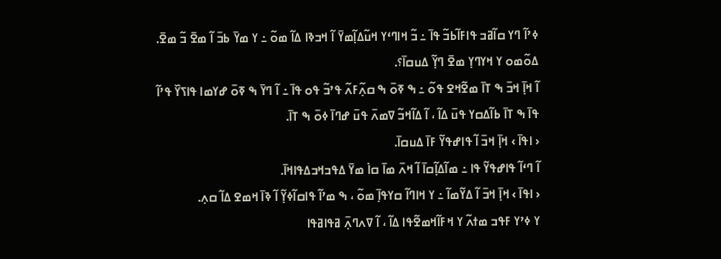ߦߴߊ߬ ߣߌ ߛߊ߬ߥߏ ߟߊߓߊ߬ߕߏ߬ ߟߊ߫ ߸ ߏ߬ ߞߊߣߵߌ ߞߎ߬ߡߊ߲߬ߘߌ߫ ߊ߬ ߞߏߢߊ ߡߊ߬ ߘߋ߬ ߸ ߌ ߘߌ߫ ߕߏ߫ ߊ߬ ߘߐ߫ ߏ߬ ߘߐ߫.
ߡߋ߬ߘߋ ߌ ߞߌߣߌ߲ ߘߐ߫ ߣߌ߲߬ ߡߎߛߊ߫؟.
ߊ߬ ߞߊ߲߫ ߞߏ߫ ߒ ߠߊ߫ ߘߐ߬ߞߐ ߟߋ߬ ߸ ߒ ߧߋ߫ ߒ ߛߍ߲߬ߓߍ߬ ߟߴߏ߬ ߟߋ ߟߊ߫ ߸ ߊ߬ ߣߌ߫ ߒ ߧߋ߫ ߝߌߘߊ ߟߊߖߌ߰ ߟߴߊ߬ ߟߊ߫ ߒ ߠߊ߫ ߕߊ߬ߡߛߌ ߟߎ߫ ߡߊ߬ ، ߊ߬ ߡߊ߬ߞߏ߬ ߜߘߍ߫ ߟߎ߫ ߝߣߊ߫ ߦߋ߫ ߒ ߠߊ߫.
‹ ߊߟߊ߫ › ߞߊ߲߫ ߞߏ߫ ߊ߬ ߟߊߝߟߌ߬ ߓߊ߫ ߡߎߛߊ߫.
ߊ߬ ߣߵߊ߬ ߟߊߝߟߌ߬ ߟߊ ߸ ߘߊ߬ߡߊ߲߬ߛߊ߫ ߊ߬ ߞߍ߫ ߘߊ߫ ߛߊ߭ ߘߌ߫ ߡߟߏߞߏߡߟߊߞߊ߫.
‹ ߊߟߊ߫ › ߞߊ߲߫ ߞߏ߫ ߊ߬ ߡߌ߬ߘߊ߬ ߸ ߌ ߞߊߣߊ߬ ߛߌߟߊ߲߫ ߘߋ߬ ، ߒ ߘߴߊ߬ ߟߊߛߊ߬ߦߌ߲߬ ߊ߬ ߢߊ߫ ߞߘߐ ߡߊ߬ ߛߍ߲.
ߌ ߦߴߌ ߓߟߏ ߘߙߍ߬ ߌ ߞߓߊ߬ߞߘߐ߬ߟߊ ߡߊ߬ ، ߊ߬ ߜߍߣߍ߲߫ ߥߟߊߥߟߊ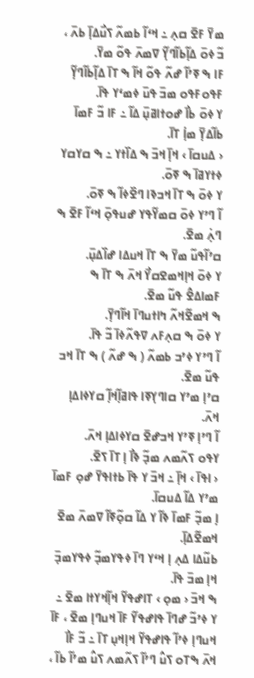ߘߌ߫ ߓߐ߫ ߛߍ߲ ߸ ߞߵߊ߬ ߕߘߍ߬ ߖߎ߯ߡߊ߲߫ ߕߍ߫ ، ߏ߬ ߦߋ߫ ߡߊ߲߬ߕߊ߬ߣߌ߲߬ ߜߘߍ߫ ߟߋ߬ ߘߌ߫.
ߓߊ ߒ ߧߴߊ߬ ߝߍ߬ ߟߋ߬ ߞߊ߬ ߒ ߠߊ߫ ߡߊ߲߬ߕߊ߬ߣߌ߲߬ ߓߟߋߓߟߋ ߘߏ߫ ߟߎ߫ ߦߘߵߌ ߟߊ߫.
ߌ ߦߋ߫ ߕߊ߯ ߝߋߙߊߥߎ߲߫ ߡߊ߬ ߸ ߓߊ ߏ߬ ߓߘߊ߫ ߕߊ߬ߡߌ߲߫ ߘߊ߲߭ ߠߊ߫.
‹ ߡߎߛߊ߫ › ߞߊ߲߫ ߞߏ߫ ߒ ߡߊ߰ߙߌ ߸ ߒ ߛߌߛߌ ߦߙߌߥߊ߫ ߒ ߧߋ߫.
ߌ ߦߋ߫ ߒ ߠߊ߫ ߞߏߢߊ ߣߐ߰ߦߊ߬ ߒ ߧߋ߫.
ߊ߬ ߣߴߌ ߦߋ߫ ߛߘߌ߬ߟߌ ߝߎߟߋ߲߫ ߞߵߊ߬ ߓߐ߫ ߒ ߣߍ߲߭ ߘߐ߫.
ߛߴߊ߬ߟߎ߬ ߘߌ߫ ߒ ߠߊ߫ ߞߎߡߊ ߝߊ߰ߡߎ߲߫.
ߌ ߦߋ߫ ߞߊ߲ߞߘߐߛߌ߯ ߞߍ߫ ߒ ߠߊ߫ ߒ ߓߘߊߡߐ߮ ߟߎ߬ ߘߐ߫.
ߒ ߞߘߐ߬ߞߍ߬ ߤߊߙߎߣߊ߫ ߞߊ߬ߣߌ߲߫.
ߌ ߦߋ߫ ߒ ߛߍ߲ߓߍ ߜߟߍ߬ߦߊ߫ ߏ߬ ߟߊ߫.
ߊ߬ ߣߴߌ ߦߴߏ ߕߘߍ߬ ( ߒ ߝߍ߬ ) ߒ ߠߊ߫ ߞߏ ߟߎ߬ ߘߐ߫.
ߛߴߊ߲ ߘߴߌ ߛߊߣߌ߲ߧߊ ߟߊߥߊ߲߬ߞߊ߲߬ ߛߌߦߊߡߊ߲ ߞߍ߫.
ߊ߬ ߣߴߊ߲ ߧߴߌ ߞߏߝߐ߫ ߛߌߦߊߡߊ߲ ߞߍ߫.
ߌߟߋ ߖߍ߬ߘߍ ߘߏ߲߬ ߢߊ߯ ߊ߲ ߠߊ߫ ߖߐ߫.
‹ ߊߟߊ߫ › ߞߊ߲߫ ߸ ߞߏ߫ ߌ ߟߊ߫ ߕߙߊߟߌ߫ ߝߋ߲ ߓߘߊ߫ ߘߴߌ ߡߊ߬ ߡߎߛߊ߫.
ߊ߲ ߘߏ߲߬ ߓߘߊ߫ ߢߊ߬ ߌ ߡߊ߬ ߛߋ߲߬ߧߊ߬ ߜߘߍ߫ ߘߐ߫ ߞߘߐ߬ߡߊ߲߫.
ߕߎ߬ߡߊ ߡߍ߲ ߊ߲ ߞߵߌ ߣߊ߫ ߦߟߌߘߏ߲߬ ߦߟߌߘߏ߲߫ ߞߊ߲ ߘߏ߫ ߟߊ߫.
ߒ ߞߏ߫ ‹ ߘߋ߲ › ߠߊߝߟߌ߬ ߞߊ߲߬ߞߌߙߊ ߘߐ߫ ߸ ߌ ߦߴߏ߬ ߝߣߊ߫ ߟߊߝߟߌ߬ ߓߊ߫ ߞߎߣߊ߲ ߘߐ߫ ، ߓߊ߫ ߞߎߣߊ߲ ߦߴߊ߬ ߟߊߝߟߌ߬ ߞߊ߲ߞߎ߲ ߠߊ߫ ߸ ߏ߬ ߓߊ߯ ߞߍ߫ ߒߠߋ ߖߎ߮ ߣߴߊ߬ ߖߍ߬ߘߍ ߖߎ߮ ߘߴߊ߬ ߕߊ߬ ،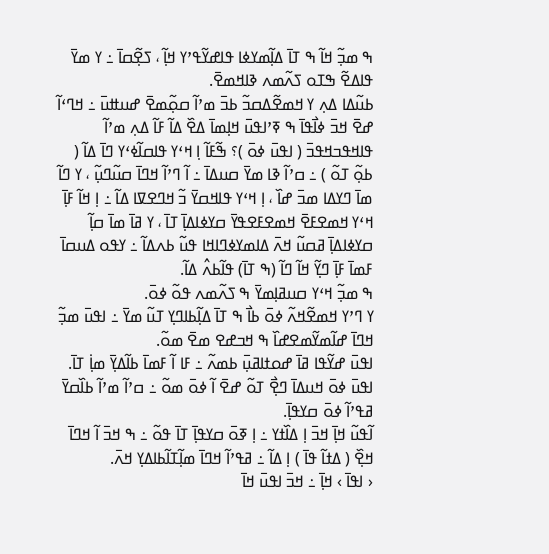ߒ ߘߏ߲߬ ߞߊ߬ ߒ ߠߊ߫ ߡߊ߲߬ߘߌߦߊ ߟߊߝߌ߬ߟߴߌ ߞߊ߲߬ ، ߖߐ߲߬ߛߊ߫ ߸ ߌ ߘߌ߫ ߟߊߡߐ߬ ߒߠߋ ߖߍ߬ߘߍ ߢߊߞߘߐ߫.
ߕߎ߬ߡߊ ߡߍ߲ ߌ ߞߘߐ߬ߡߛߏ߬ ߕߏ߫ ߘߴߊ߬ ߛߋ߲߬ߘߐ߫ ߝߎߚߎ߫ ߸ ߞߣߵߊ߬ ߝߐ߫ ߞߏ߫ ߦߊ߯ߟߊ߫ ߒ ߧߴߊߟߎ߫ ߞߊ߲ߘߊ߫ ߡߐ߰ ߡߊ߬ ߓߊ߬ ߡߍ߲ ߘߴߊ߬ ߟߊߞߟߏߞߟߏ߫ ( ߊߟߎ߫ ߦߋ߫ )؟ ߒ߬ߓߊ߬ ߊ߲ ߞߵߌ ߟߊߛߊ߬ߦߵߌ ߣߊ߫ ߡߊ߬ ( ߕߋ߲߬ ߠߋ߬ ) ߸ ߛߴߊ߬ ߢߊ ߘߌ߫ ߛߎߡߊ߫ ߸ ߊ߬ ߣߴߊ߬ ߞߣߊ߫ ߛߎ߬ߣߎ߲߬ ، ߌ ߣߊ߬ ߘߊ߫ ߣߌߡߊ ߘߏ߫ ߝߊ߰ ، ߊ߲ ߞߵߌ ߟߊߞߛߌ߫ ߏ߬ ߞߣߐߜߊ ߡߊ߬ ߸ ߊ߲ ߞߊ߬ ߓߊ߲߫ ߞߵߌ ߞߘߐߓߐ߫ ߞߘߐߓߐߟߌ߫ ߛߌߦߊߡߊ߲߫ ߠߊ߫ ، ߌ ߥߊ߫ ߘߊ߫ ߛߊ߲߬ ߛߌߦߊߡߊ߲߫ ߥߛߎ߬ ߞߍ߫ ߡߊߘߌߦߣߊߞߊ ߟߎ߬ ߕߍߡߊ߬ ߸ ߌߟߋ ߡߎߛߊ߫ ߓߘߊ߫ ߓߊ߲߫ ߣߌ߲߬ ߞߊ߬ ߣߊ߬ (ߒ ߠߊ߫) ߟߊ߬ߕߍ߮ ߡߊ߬.
ߒ ߘߏ߲߬ ߞߵߌ ߛߎߥߊ߲ߘߌ߫ ߒ ߖߍ߬ߘߍ ߟߋ߬ ߦߋ߫.
ߌ ߣߴߌ ߞߘߐ߬ߞߍ߬ ߦߋ߫ ߕߊ߯ ߒ ߠߊ߫ ߡߊ߲߬ߕߊߣߌ߲ ߠߎ߬ ߘߌ߫ ߸ ߊߟߎ߫ ߘߏ߲߬ ߞߣߊ߫ ߝߊ߬ߘߌ߬ߘߐߝߊ߰ ߒ ߞߏߝߐ ߘߐ߫ ߘߋ߬.
ߊߟߎ߫ ߝߌ߬ߟߊ ߥߊ߫ ߝߋߙߊߥߎ߲߫ ߕߘߍ߬ ߸ ߓߊ ߊ߬ ߓߘߊ߫ ߕߊ߬ߡߌ߲߫ ߘߊ߲߭ ߠߊ߫.
ߊߟߎ߫ ߦߋ߫ ߞߎߡߊ߫ ߣߐ߲߯ ߠߋ߬ ߝߐ߫ ߊ߬ ߦߋ߫ ߘߋ߬ ߸ ߛߴߊ߬ ߘߴߊ߬ ߕߊ߰ߛߌ߫ ߥߟߴߊ߬ ߦߋ߫ ߛߌߟߊ߲߫.
ߊ߬ߟߎ߬ ߞߊ߲߫ ߞߏ߫ ߊ߲ ߡߊ߰ߙߌ ߸ ߊ߲ ߧߋ߫ ߛߌߟߊ߲߫ ߠߊ߫ ߟߋ߬ ߸ ߒ ߞߏ߫ ߊ߬ ߞߣߊ߫ ߞߐ߲߰ ( ߡߙߊ߬ ߟߊ߫ ) ߊ߲ ߡߊ߬ ߸ ߥߟߴߊ߬ ߞߣߊ߫ ߘߊ߲߬ߠߊ߬ߕߊߡߌ߲ ߞߍ߫.
‹ ߊߟߊ߫ › ߞߊ߲߫ ߸ ߞߏ߫ ߊߟߎ߫ ߞߊ߫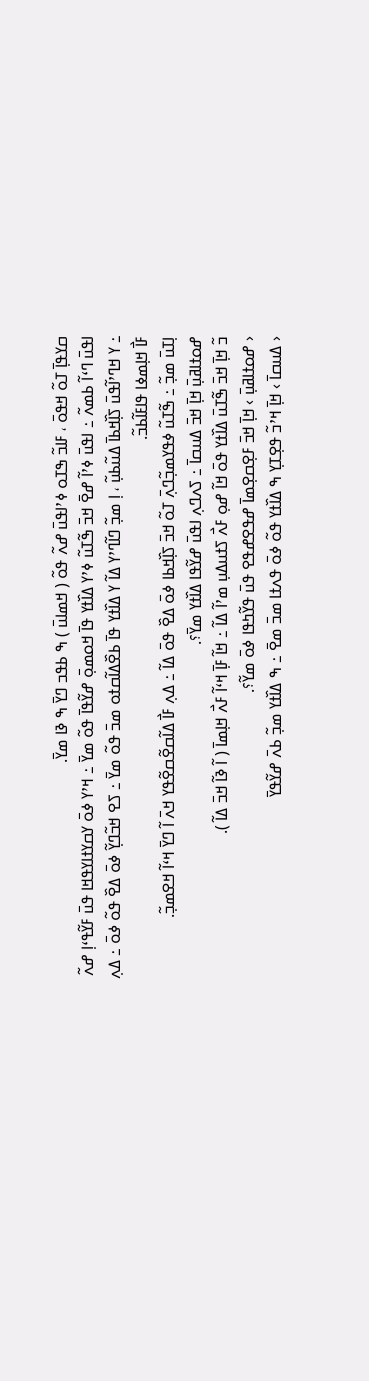ߛߌߟߊ߲߫ ߠߋ߬ ߞߟߋ߫ ، ߓߊߏ߬ ߒߠߋ ߦߴߊߟߎ߫ ߝߍ߬ ߟߋ߬ ( ߞߘߊߎ߫ ) ߒ ߕߟߏ ߣߌ߫ ߒ ߢߊ ߘߌ߫.
ߊߟߎ߫ ߣߵߊ߬ ߕߘߍ߬ ߸ ߊߟߎ߫ ߦߴߊ߬ ߝߐ߫ ߞߏ߫ ߒ߬ߠߎ߬ ߦߴߌ ߡߊ߰ߙߌ ߟߊ߫ ߞߋߘߋ߲߫ ߝߌ߬ߟߊ߫ ߟߋ߬ ߘߌ߫ ߸ ߞߴߌ ߦߋ߫ ߌߛߌߙߊߌߟߞߊ ߟߎ߫ ߓߌ߬ߟߵߊ߲ ߝߍ߬ ߸ ߌ ߞߣߴߊ߬ߟߎ߫ ߖߊ߲߰ߞߕߊ߫ ߡߎ߬ߕߎ߲߬ ، ߊ߲ ߘߏ߲߬ ߣߊ߬ߣߴߌ ߡߊ߬ ߌ ߡߊ߰ߙߌ ߟߊ߫ ߕߐ߰ߡߊ߬ߛߙߋ ߘߏ߫ ߟߋ߬ ߘߌ߫ ߸ ߖߐ ߞߏ߬ߣߌ߲߬ ߦߋ߫ ߡߐ߰ ߟߋ߬ ߦߋ߫ ߸ ߡߍ߲ ߓߊ߯ ߞߊ߲ߘߦߊ ߟߊߓߊ߬ߕߏ߬.
ߊ߲ߠߎ߫ ߘߏ߲߬ ߸ ߒ߬ߠߎ߬ ߦߟߌߘߏ߲߬ߣߍ߲߫ ߠߋ߬ ߞߏ߫ ߖߊ߲߰ߞߕߊ ߦߋ߫ ߡߐ߰ ߟߋ߫ ߡߊ߬ ߸ ߡߍ߲ ߓߊ߯ ߡߊ߬ߛߐ߬ߛߐ߬ߟߌ ߞߍ߫ ߊ߬ ߣߌ߫ ߞߵߊ߬ ߞߐߘߏ߲߬.
ߝߋߙߊߥߎ߲߫ ߞߊ߲߫ ߞߏ߫ ߡߎߛߊ߫ ߸ ߖߍߣߍ߲ ߊߟߎ߫ ߝߌ߬ߟߊ ߡߊ߰ߙߌ ߘߌ߫؟.
ߏ߬ ߞߊ߲߫ ߞߏ߫ ߒ߬ߠߎ߫ ߡߊ߰ߙߌ ߟߋ߫ ߞߊ߬ ߝߋ߲ ߓߍ߯ ߖߙߎߡߎ߲ ߘߴߊ߬ ߡߊ߬ ߸ ߞߊ߬ ߓߊ߲߫ ߞߵߊ߬ ߓߍ߯ ߞߊ߲ߘߊ߫ ( ߊ߬ ߢߊ߬ ߞߏ߫ ߡߊ߬ ).
‹ ߝߋߙߊߥߎ߲߫ › ߞߊ߲߫ ߞߏ߫ ߓߐ߲ߛߐ߲ߘߊ߫ ߝߟߐߝߟߐ ߟߎ߫ ߟߌ߬ߤߟߊ ߦߋ߫ ߘߌ߬؟.
‹ ߡߎߛߊ߫ › ߞߊ߲߫ ߞߴߏ߬ ߟߐ߲ߠߌ߲ ߒ ߡߊ߰ߙߌ ߟߋ߬ ߦߋ߫ ߟߍߙߊ ߘߏ߫ ߘߐ߫ ߸ ߒ ߡߊ߰ߙߌ ߘߏ߲߬ ߕߍ߫ ߝߌ߬ߟߌ߫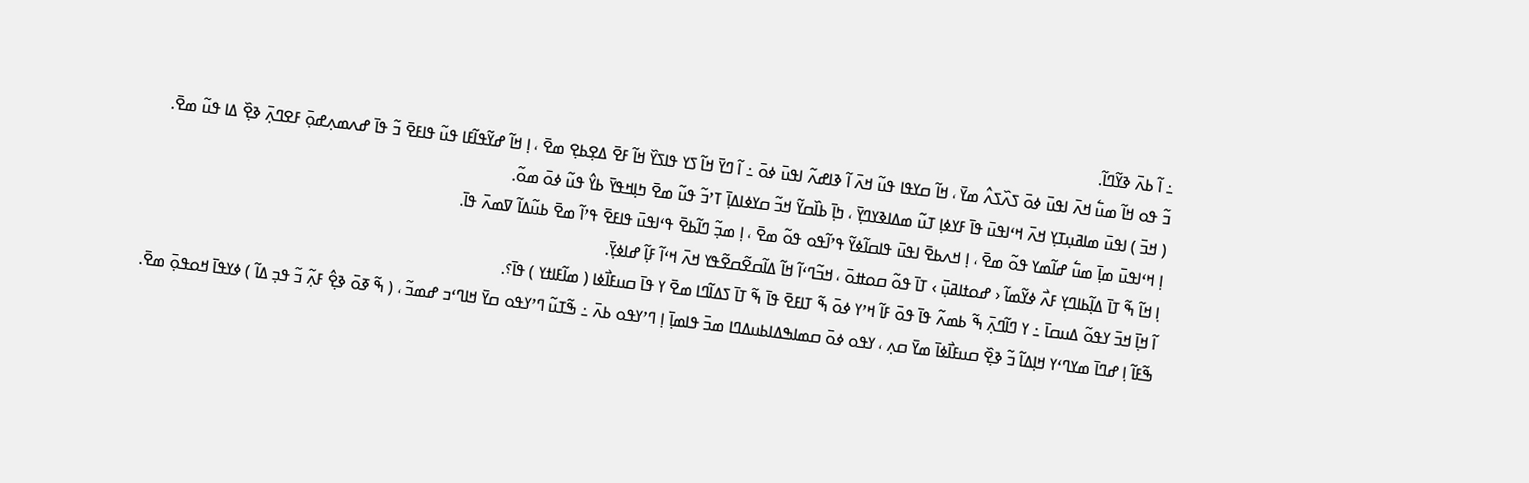߸ ߊ߬ ߕߍ߫ ߢߌ߬ߣߊ߬.
ߏ߬ ߟߋ ߞߊ߬ ߘߎ߱ ߞߍ߫ ߊߟߎ߫ ߦߋ߫ ߖߍ߰ߖߍ߮ ߘߌ߫ ، ߞߊ߬ ߛߌߟߊ ߟߎ߬ ߞߍ߫ ߊ߬ ߢߊߝߍ߬ ߊߟߎ߫ ߦߋ߫ ߸ ߊ߬ ߣߌ߫ ߞߊ߬ ߖߌ ߟߊߖߌ߰ ߞߊ߬ ߓߐ߫ ߡߐ߲ߕߐ߲ ߘߐ߫ ، ߊ߲ ߞߊ߬ ߝߌ߬ߟߊ߬ߓߊ ߟߎ߬ ߟߊߓߐ߫ ߏ߬ ߟߊ߫ ߝߍߘߍ߲ߝߋ߲߫ ߓߐߣߍ߲߫ ߢߐ߲߰ ߡߊ ߟߎ߬ ߘߐ߫.
( ߞߏ߫ ) ߊߟߎ߫ ߘߊߥߎ߲ߠߌ߲ ߞߍ߫ ߞߵߊߟߎ߫ ߟߊ߫ ߓߌߦߊ߲ ߠߎ߬ ߘߡߊߢߌߣߌ߲߫ ، ߤߊ߲߫ ߕߊ߰ߛߌ߬ ߞߏ߬ ߛߌߦߊߡߊ߲߫ ߠߴߏ߬ ߟߎ߬ ߘߐ߫ ߤߊ߲ߞߟߌ߫ ߕߌ߮ ߟߎ߬ ߦߋ߫ ߘߋ߬.
ߊ߲ ߞߵߊߟߎ߫ ߘߊ߲߫ ߘߎ߱ ߝߊ߬ߘߌ ߟߋ߬ ߘߐ߫ ، ߊ߲ ߞߍߕߐ߫ ߊߟߎ߫ ߟߊߛߊ߬ߦߌ߬ ߟߴߊ߬ߟߋ ߟߋ߬ ߘߐ߫ ، ߊ߲ ߘߏ߲߬ ߣߊ߬ߕߐ߫ ߟߵߊߟߎ߫ ߟߊߓߐ߫ ߟߴߊ߬ ߘߐ߫ ߕߎ߬ߡߊ߬ ߜߘߍ߫ ߟߊ߫.
ߊ߲ ߞߊ߬ ߒ߬ ߠߊ߫ ߡߊ߲߬ߕߊߣߌ߲ ߓߍ߯ ߦߌ߬ߘߊ߬ ‹ ߝߋߙߊߥߎ߲߫ › ߠߊ߫ ߟߋ߬ ߛߋߚߋ߫ ، ߞߏ߬ߣߵߊ߬ ߞߊ߬ ߡߊ߬ߛߐ߬ߛߐ߬ߟߌ ߞߍ߫ ߞߵߊ߬ ߓߊ߲߬ ߝߊߦߌ߲߫.
ߊ߬ ߞߊ߲߫ ߞߏ߫ ߌߟߋ߬ ߡߎߛߊ߫ ߸ ߌ ߣߊ߬ߣߍ߲߫ ߒ߬ ߕߘߍ߬ ߟߊ߫ ߟߋ߫ ߓߊ߬ ߞߴߌ ߦߋ߫ ߒ߬ ߠߊߓߐ߫ ߟߊ߫ ߒ߬ ߠߊ߫ ߖߡߊ߬ߣߊ ߘߐ߫ ߌ ߟߊ߫ ߛߎߓߊ߯ߦߊ ( ߘߊ߬ߓߊߙߌ ) ߟߊ߫؟.
ߒ߬ߓߊ߬ ߊ߲ ߝߣߊ߫ ߘߌߣߵߌ ߞߊ߲ߡߊ߬ ߏ߬ ߢߐ߲߰ ߛߎߓߊ߯ߦߊ߫ ߘߌ߫ ߛߍ߲ ، ߌߟߋ ߦߋ߫ ߛߘߊߒߡߊߕߎߡߣߊ ߘߏ߫ ߟߊߘߊ߲߫ ߊ߲ ߣߴߌߟߋ ߕߍ߫ ߸ ߒ߬ߠߎ߬ ߣߴߌߟߋ ߛߌ߫ ߞߊߣߵߏ ߝߘߏ߬ ، ( ߒ߬ ߧߋ߫ ߢߐ߲߮ ߓߍ߲߬ ߏ߬ ߟߏ߲ ߡߊ߬ ) ߦߌߟߊ߫ ߞߋߟߋ߲߫ ߘߐ߫.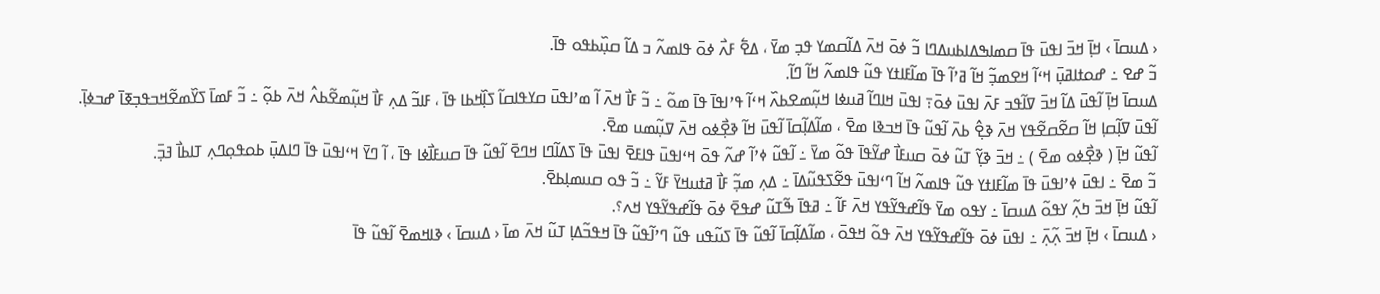‹ ߡߎߛߊ߫ › ߞߊ߲߫ ߞߏ߫ ߊߟߎ߫ ߟߊ߫ ߛߘߊߒߡߊߕߎߡߣߊ ߏ߬ ߦߋ߫ ߞߍ߫ ߡߊ߬ߛߘߌ ߟߏ߲ ߘߌ߫ ، ߡߐ߱ ߓߍ߯ ߦߋ߫ ߟߊߘߍ߬ ߏ ߡߊ߬ ߛߎ߲߰ߕߟߋ ߟߊ߫.
ߏ߬ ߝߐ ߸ ߝߋߙߊߥߎ߲߫ ߞߵߊ߬ ߞߐߘߏ߲߬ ߞߊ߬ ߥߴߊ߬ ߟߊ߫ ߘߊ߬ߓߊߙߌ ߟߎ߬ ߟߊߘߍ߬ ߞߊ߬ ߣߊ߬.
ߡߎߛߊ߫ ߞߊ߲߫ ߊ߬ߟߎ߫ ߡߊ߬ ߞߏ߫ ߜߊ߬ߟߏ ߓߍ߫ ߊߟߎ߫ ߦߋ߫߹ ߊߟߎ߫ ߞߊߣߊ߬ ߥߎߦߊ ߞߎ߲߬ߘߐߕߍ߰ ߞߵߊ߬ ߟߴߊߟߊ߫ ߟߊ߫ ߘߋ߬ ߸ ߏ߬ ߓߊ߯ ߞߍ߫ ߊ߬ ߘߴߊߟߎ߫ ߛߌߟߊߛߊ߬ ߖߊ߲߰ߞߕߊ ߟߊ߫ ، ߓߊߏ߬ ߡߍ߲ ߓߊ߯ ߞߎ߲߬ߘߐ߬ߕߍ߮ ߞߍ߫ ߕߋ߲߬ ߸ ߏ߬ ߓߘߊ߫ ߖߌ߰ߘߐ߬ߞߏߟߏ߲ߧߊ߫ ߝߏߦߊ߲߫.
ߊ߬ߟߎ߫ ߜߊ߲߬ߛߊ߲ ߞߊ߬ ߛߐ߬ߛߐ߬ߟߌ ߞߍ߫ ߢߐ߲߮ ߕߍ߫ ߊ߬ߟߎ߬ ߟߊ߫ ߞߏߢߊ ߘߐ߫ ، ߘߊ߬ߡߊ߲߬ߛߊ߫ ߊ߬ߟߎ߫ ߞߊ߬ ߢߐ߲߯ߦߋ ߞߍ߫ ߜߎ߲߬ߘߎ ߘߐ߫.
ߊ߬ߟߎ߬ ߞߊ߲߫ ( ߢߐ߲߯ߦߋ ߘߐ߫ ) ߸ ߞߏ߫ ߢߌ߲߬ ߠߎ߬ ߦߋ߫ ߛߎߓߊ߯ ߝߌ߬ߟߊ߫ ߟߋ߬ ߘߌ߫ ߸ ߊ߬ߟߎ߬ ߦߴߊ߬ ߝߍ߬ ߟߋ߫ ߞߵߊߟߎ߫ ߟߊߓߐ߫ ߊߟߎ߫ ߟߊ߫ ߖߡߊ߬ߣߊ ߞߣߐ߫ ߊ߬ߟߎ߬ ߟߊ߫ ߛߎߓߊ߯ߦߊ ߟߊ߫ ، ߊ߬ ߣߌ߫ ߞߵߊߟߎ߫ ߟߊ߫ ߣߊߡߎ߲߫ ߕߋߟߋ߲ߣߍ߲ ߠߊߕߊ߯ ߔߏ߲߫.
ߏ߬ ߘߐ߫ ߸ ߊߟߎ߫ ߦߴߊߟߎ߫ ߟߊ߫ ߘߊ߬ߓߊߙߌ ߟߎ߬ ߟߊߘߍ߬ ߞߊ߬ ߣߵߊߟߎ߫ ߟߐ߬ߖߟߎ߬ߡߊ߫ ߸ ߡߍ߲ ߘߏ߲߬ ߓߊ߯ ߥߙߎߞߌ߫ ߓߌ߬ ߸ ߏ߬ ߟߋ ߛߎߘߊ߲ߕߐ߫.
ߊ߬ߟߎ߬ ߞߊ߲߫ ߞߏ߫ ߤߍ߲߬ ߌߟߋ߬ ߡߎߛߊ߫ ߸ ߌߟߋ ߘߌ߫ ߟߊ߬ߝߟߌ߬ߟߌ ߞߍ߫ ߓߊ߬ ߸ ߥߟߊ߫ ߒ߬ߠߎ߬ ߝߟߐ߫ ߦߋ߫ ߟߊ߬ߝߟߌ߬ߟߌ ߞߍ؟.
‹ ߡߎߛߊ߫ › ߞߊ߲߫ ߞߏ߫ ߍ߲߬ߍ߲߫ ߸ ߊߟߎ߫ ߦߋ߫ ߟߊ߬ߝߟߌ߬ߟߌ ߞߍ߫ ߟߋ߬ ߞߟߋ߫ ، ߘߊ߬ߡߊ߲߬ߛߊ߫ ߊ߬ߟߎ߬ ߟߊ߫ ߖߎ߬ߟߎ ߟߎ߬ ߣߴߊ߬ߟߎ߬ ߟߊ߫ ߞߟߏ߬ߡߊ߲ ߠߎ߬ ߞߍ߫ ߘߊ߫ ‹ ߡߎߛߊ߫ › ߢߊߞߘߐ߫ ߊ߬ߟߎ߬ ߟߊ߫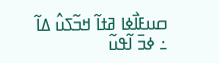ߛߎߓߊ߯ߦߊ ߥߙߊ߬ ߞߏ߬ߖߎ߮ ߡߊ߬ ߸ ߦߏ߫ ߊ߬ߟߎ߬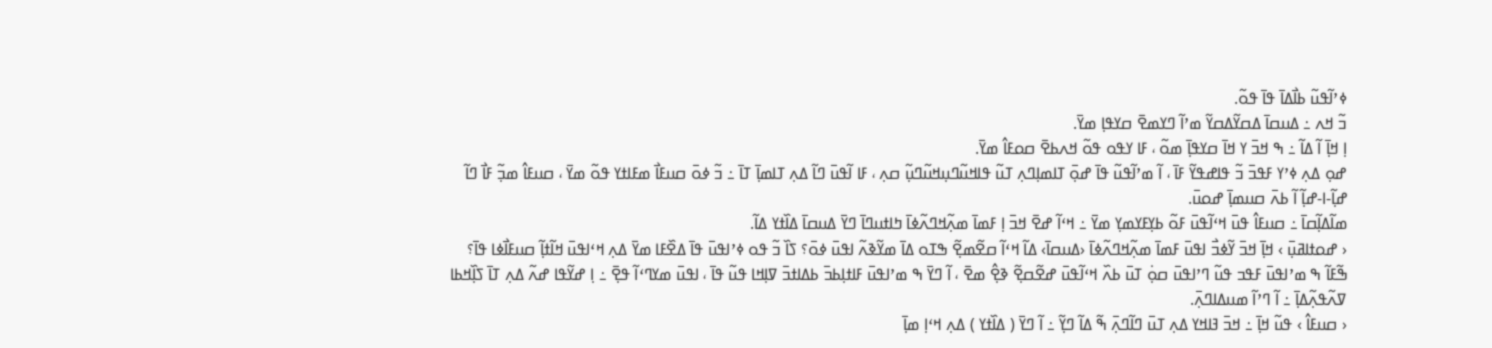ߦߴߊ߬ߟߎ߬ ߕߊ߯ߡߊ߫ ߟߊ߫ ߟߋ߬.
ߏ߬ ߞߍ ߸ ߡߎߛߊ߫ ߡߛߌ߬ߡߛߌ߬ ߘߴߊ߬ ߣߌߘߐ߫ ߛߌߟߊ߲ ߘߌ߫.
ߊ߲ ߞߊ߲߫ ߊ߬ ߡߊ߬ ߸ ߒ ߞߏ߫ ߌ ߞߊ߫ ߛߌߟߊ߲߫ ߘߋ߬ ، ߓߊ ߌߟߋ ߟߋ߬ ߞߍߕߐ߫ ߛߋߓߊ߮ ߘߌ߫.
ߝߋ߲ ߡߍ߲ ߦߴߌ ߓߟߏ߫ ߏ߬ ߟߊߝߟߌ߬ ߓߊ߫ ، ߊ߬ ߘߴߊ߬ߟߎ߬ ߟߊ߫ ߝߋ߲߫ ߠߊߘߊ߲ߣߍ߲ ߠߎ߬ ߟߊߞߎ߬ߣߎ߲ߞߎ߬ߣߎ߲߬ ߛߍ߲ ، ߓߊ ߊ߬ߟߎ߫ ߣߊ߬ ߡߍ߲ ߠߊߘߊ߲߫ ߠߊ߫ ߸ ߏ߬ ߦߋ߫ ߛߎߓߊ߯ ߘߓߊߙߌ ߟߋ߬ ߘߌ߫ ، ߛߎߓߊ߮ ߘߏ߲߬ ߓߊ߯ ߣߊ߬ ߝߊ߲߬-ߊ-ߝߊ߲߬ ߊ߬ ߕߍ߫ ߛߎߘߊ߲߫ ߝߋߎ߫.
ߘߊ߬ߡߊ߲߬ߛߊ߫ ߸ ߛߎߓߊ߮ ߟߎ߫ ߞߵߊ߬ߟߎ߫ ߓߋ߬ ߕߌ߲ߓߌߘߌ߲ ߘߌ߫ ߸ ߞߵߊ߬ ߝߐ߫ ߞߏ߫ ߊ߲ ߓߘߊ߫ ߘߍ߲߬ߞߣߍ߬ߦߊ߫ ߤߊߙߎߣߊ߫ ߣߌ߫ ߡߎߛߊ߫ ߡߊ߰ߙߌ ߡߊ߬.
‹ ߝߋߙߊߥߎ߲߫ › ߞߊ߲߫ ߞߏ߫ ߌ߬ߦߏ߯ ߊߟߎ߫ ߓߘߊ߫ ߘߍ߲߬ߞߣߍ߬ߦߊ߫ ‹ߡߎߛߊ߫› ߡߊ߬ ߞߵߊ߬ ߛߐ߬ߘߐ߲߬ ߒߠߋ ߡߊ߫ ߘߌ߬ߢߍ߬ ߊߟߎ߫ ߦߋ߫؟ ߖߊ߰ ߏ߬ ߟߋ ߦߴߊߟߎ߫ ߟߊ߫ ߡߐ߰ߓߊ ߘߌ߫ ߡߍ߲ ߞߵߊߟߎ߫ ߞߊ߬ߙߊ߲߬ ߛߎߓߊ߯ߦߊ ߟߊ߫؟ ߒ߬ߓߊ߬ ߒ ߘߴߊߟߎ߫ ߓߟߏ ߟߎ߬ ߣߴߊߟߎ߫ ߛߋ߲߭ ߠߎ߫ ߕߍ߰ ߞߵߊ߬ߟߎ߫ ߝߐ߬ߛߐ߲߬ ߢߐ߲߮ ߘߐ߫ ، ߊ߬ ߣߌ߫ ߒ ߘߴߊߟߎ߫ ߓߊߙߊ߲ߕߏ߫ ߕߡߊߙߏ߫ ߜߊ߲ߞߊ ߟߎ߬ ߟߊ߫ ، ߊߟߎ߫ ߘߌߣߵߊ߬ ߟߐ߲߫ ߸ ߊ߲ ߝߌ߬ߟߊ ߝߍ߬ ߡߍ߲ ߠߊ߫ ߖߊ߲߰ߞߕߊ ߜߍ߬ߟߍ߲߬ߡߊ߲߫ ߸ ߊ߬ ߣߴߊ߬ ߘߎߡߊߣߍ߲߫.
‹ ߛߎߓߊ߮ › ߟߎ߬ ߞߊ߲߫ ߸ ߞߏ߫ ߔߊߞߌ ߡߍ߲ ߠߎ߫ ߣߊ߬ߣߍ߲߫ ߒ߬ ߡߊ߬ ߣߌ߲߬ ߸ ߊ߬ ߣߌ߫ ( ߡߊ߰ߙߌ ) ߡߍ߲ ߞߵߊ߲ ߘߊ߲߫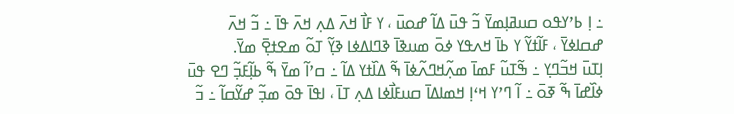߸ ߊ߲ ߕߴߌߟߋ ߛߎߥߊ߲ߘߌ߫ ߏ߬ ߟߎ߫ ߡߊ߬ ߝߋߎ߫ ، ߌ ߓߊ߯ ߞߍ߫ ߡߍ߲ ߞߍ߫ ߟߊ߫ ߸ ߏ߬ ߞߍ߫ ߝߛߊߦߌ߫ ، ߓߊ߬ߙߌ߬ ߌ ߕߊ߫ ߞߍߟߌ ߦߋ߫ ߘߎߢߊ߫ ߢߣߊߡߦߊ ߢߌ߲߬ ߠߋ߬ ߘߐߙߐ߲߫ ߘߌ߫.
ߊ߲ߠߎ߫ ߞߏ߬ߣߌ߲ ߸ ߒ߬ߠߎ߬ ߓߘߊ߫ ߘߍ߲߬ߞߣߍ߬ߦߊ߫ ߒ߬ ߡߊ߰ߙߌ ߡߊ߬ ߸ ߛߴߊ߬ ߘߌ߫ ߒ߬ ߕߊ߲߬ߓߏ߲߬ ߣߐ ߟߎ߫ ߦߊ߰ߝߊ߫ ߒ߬ ߧߋ߫ ߸ ߊ߬ ߣߴߌ ߞߵߊ߲ ߞߘߊߡߊ߫ ߛߎߓߊ߯ߦߊ ߡߍ߲ ߠߊ߫ ، ߊߟߊ߫ ߟߋ߫ ߘߏ߲߬ ߝߌ߬ߛߊ߬ ߸ ߏ߬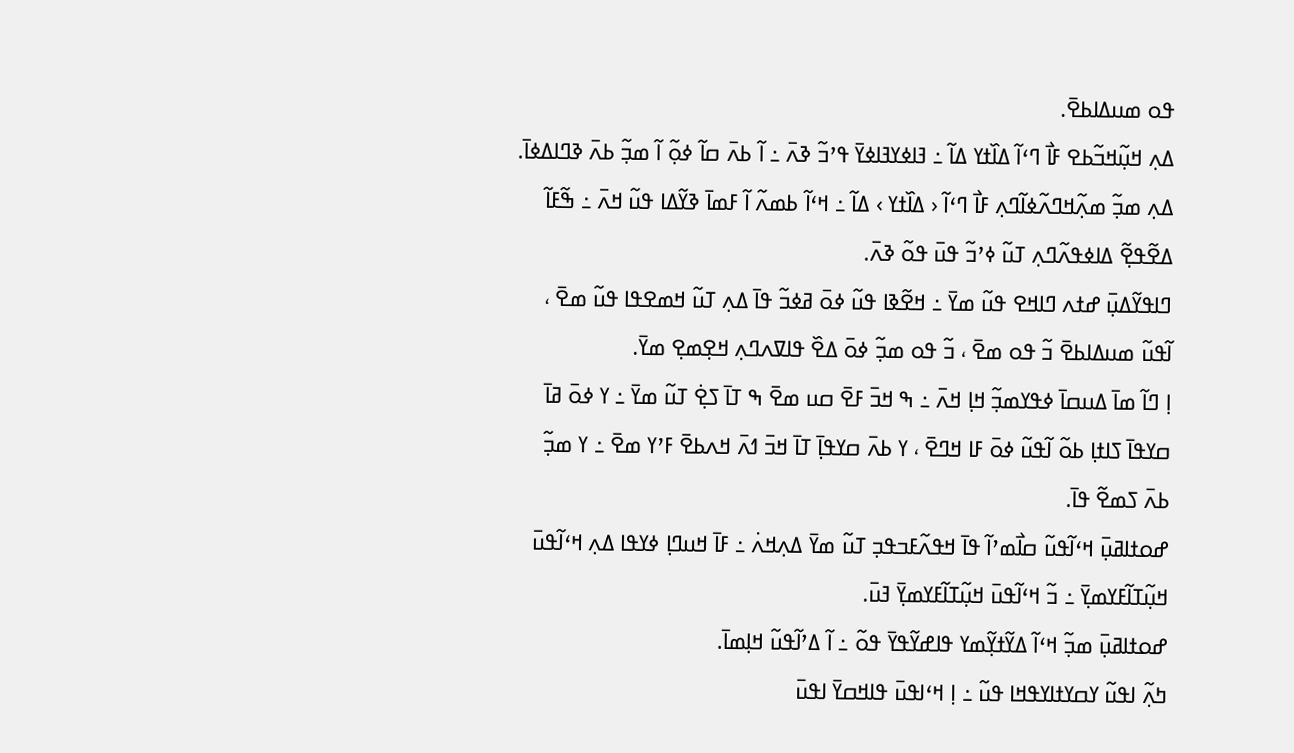ߟߋ ߘߎߡߊߕߐ߫.
ߡߍ߲ ߞߎ߲߬ߞߏ߬ߕߐ ߓߊ߯ ߣߵߊ߬ ߡߊ߰ߙߌ ߡߊ߬ ߸ ߔߊߦߌߔߊߦߌ߫ ߟߴߏ߬ ߢߍ߫ ߸ ߊ߬ ߕߍ߫ ߛߊ߬ ߦߋ߲߬ ߊ߬ ߘߏ߲߬ ߕߍ߫ ߢߣߊߡߦߊ߫.
ߡߍ߲ ߘߏ߲߬ ߘߍ߲߬ߞߣߍ߬ߦߊ߬ߣߍ߲ ߓߊ߯ ߣߵߊ߬ ‹ ߡߊ߰ߙߌ › ߡߊ߬ ߸ ߞߵߊ߬ ߕߘߍ߬ ߊ߬ ߓߘߊ߫ ߢߌ߬ߡߊ ߟߎ߬ ߞߍ߫ ߸ ߒ߬ߓߊ߬ ߡߐ߬ߟߐ߲߬ ߡߊߦߟߍ߬ߣߍ߲ ߠߎ߬ ߦߴߏ߬ ߟߎ߫ ߟߋ߬ ߢߍ߫.
ߣߊߟߌ߬ߡߎ߲߫ ߝߙߍ ߣߊߞߐ ߟߎ߬ ߘߌ߫ ߸ ߞߐ߬ߢߊ ߟߎ߬ ߦߋ߫ ߥߦߏ߬ ߟߊ߫ ߡߍ߲ ߠߎ߬ ߞߘߐߟߊ ߟߎ߬ ߘߐ߫ ، ߊ߬ߟߎ߬ ߘߎߡߊߕߐ߫ ߏ߬ ߟߋ ߘߐ߫ ، ߏ߬ ߟߋ ߘߏ߲߬ ߦߋ߫ ߡߐ߰ ߟߊߜߍߣߍ߲ ߞߐ߲ߘߐ߲ ߘߌ߫.
ߊ߲ ߣߊ߬ ߘߊ߫ ߡߎߛߊ߫ ߦߟߌߘߏ߲߬ ߞߊ߲ ߞߍ߫ ߸ ߒ ߞߏ߫ ߓߐ߫ ߛߎ ߘߐ߫ ߒ ߠߊ߫ ߖߐ߲߭ ߠߎ߬ ߘߌ߫ ߸ ߌ ߦߋ߫ ߥߊ߫ ߛߌߟߊ߫ ߖߊߙߊ߲ ߕߋ߬ ߊ߬ߟߎ߬ ߦߋ߫ ߓߊ ߞߣߐ߫ ، ߌ ߕߍ߫ ߛߌߟߊ߲߫ ߠߊ߫ ߞߏ߫ ߗߍ߫ ߞߍߕߐ߫ ߓߴߌ ߘߐ߫ ߸ ߌ ߘߏ߲߬ ߕߍ߫ ߖߘߐ߬ ߟߊ߫.
ߝߋߙߊߥߎ߲߫ ߞߵߊ߬ߟߎ߬ ߛߊ߯ߘߴߊ߬ ߟߊ߫ ߞߟߍ߬ߓߏߟߏ߲ ߠߎ߬ ߘߌ߫ ߡߍ߲ߞߍ߭ ߸ ߓߊ߫ ߞߎߣߊ߲ ߦߌߟߊ ߡߍ߲ ߞߵߊ߬ߟߎ߫ ߞߎ߲߬ߠߊ߬ߓߌߘߌ߲߫ ߸ ߏ߬ ߞߵߊ߬ߟߎ߫ ߞߎ߲߬ߠߊ߬ߓߌߘߌ߲߫ ߔߎ߫.
ߝߋߙߊߥߎ߲߫ ߘߏ߲߬ ߞߵߊ߬ ߡߌ߬ߙߌ߲߬ߘߌ ߟߊߝߌ߬ߟߌ߫ ߟߋ߬ ߸ ߊ߬ ߡߴߊ߬ߟߎ߬ ߞߊ߲ߘߊ߫.
ߤߍ߲߬ ߊߟߎ߬ ߌߛߌߙߊߌߟߞߊ ߟߎ߬ ߸ ߊ߲ ߞߵߊߟߎ߫ ߟߊߞߛߌ߫ ߊߟߎ߫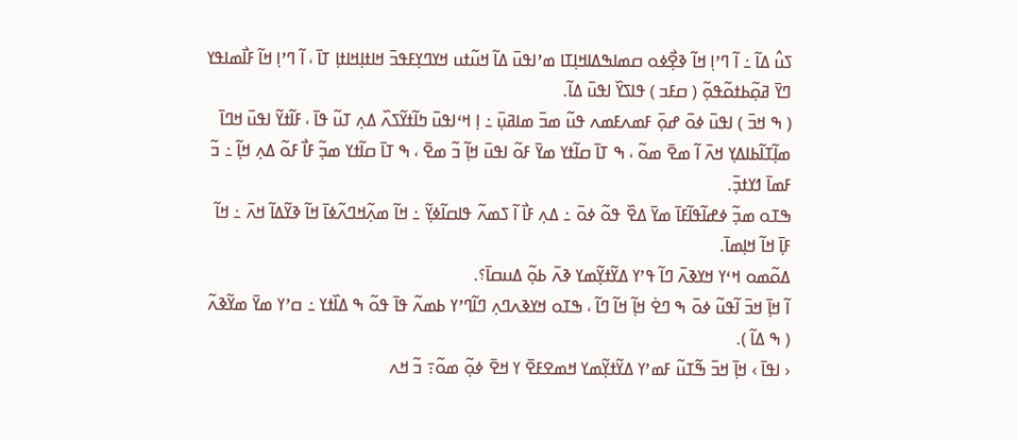ߖߎ߮ ߡߊ߬ ߸ ߊ߬ ߣߴߊ߲ ߞߊ߬ ߢߐ߲߯ߦߋ ߛߘߊߒߡߊߞߊ߲ߠߊ ߘߴߊߟߎ߫ ߡߊ߬ ߞߎ߬ߙߎ ߞߌߣߌ߲ߓߟߏ߫ ߞߊߙߊ߲ߞߊߙߊ߲ ߠߊ߫ ، ߊ߬ ߣߴߊ߲ ߞߊ߬ ߓߊ߯ߘߊߟߌ ߣߌ߫ ߥߋ߲߬ߕߙߋ߬ߟߋ߲߬ ( ߛߓߏ ) ߟߊߖߌ߰ ߊߟߎ߫ ߡߊ߬.
( ߒ ߞߏ߫ ) ߊߟߎ߫ ߦߋ߫ ߝߋ߲߫ ߓߘߍߓߘߍ ߟߎ߬ ߘߏ߫ ߘߊߥߎ߲߫ ߸ ߊ߲ ߞߵߊߟߎ߫ ߤߊ߬ߙߌ߬ߖߍ߰ ߡߍ߲ ߠߎ߬ ߟߊ߫ ، ߓߊ߬ߙߌ߬ ߊߟߎ߫ ߞߣߊ߫ ߘߊ߲߬ߠߊ߬ߕߊߡߌ߲ ߞߍ߫ ߊ߬ ߘߐ߫ ߘߋ߬ ، ߒ ߠߊ߫ ߛߊ߬ߙߌ ߘߌ߫ ߓߋ߬ ߊߟߎ߫ ߞߊ߲߬ ߏ߬ ߘߐ߫ ، ߒ ߠߊ߫ ߛߊ߬ߙߌ ߘߏ߲߬ ߓߊ߯ ߓߋ߬ ߡߍ߲ ߞߊ߲߬ ߸ ߏ߬ ߓߘߊ߫ ߗߌߙߏ߲߫.
ߒߠߋ ߘߏ߲߬ ߦߝߊ߬ߟߊ߬ߓߊ߫ ߘߌ߫ ߡߐ߰ ߟߋ߬ ߦߋ߫ ߸ ߡߍ߲ ߓߊ߯ ߊ߬ ߖߘߍ߬ ߟߊߛߊ߬ߦߌ߲߬ ߸ ߞߊ߬ ߘߍ߲߬ߞߣߍ߬ߦߊ߫ ߞߊ߬ ߢߌ߬ߡߊ߬ ߞߍ߫ ߸ ߞߊ߬ ߓߊ߲߫ ߞߊ߬ ߞߊ߲ߘߊ߫.
ߡߋ߬ߘߋ ߞߵߌ ߞߌߢߍ߫ ߣߊ߬ ߟߴߌ ߡߌ߬ߙߌ߲߬ߘߌ ߢߍ߫ ߕߋ߲߬ ߡߎߛߊ߫؟.
ߊ߬ ߞߊ߲߫ ߞߏ߫ ߊ߬ߟߎ߬ ߦߋ߫ ߒ ߣߐ߭ ߞߊ߲߬ ߞߊ߬ ߣߊ߬ ، ߒߠߋ ߞߌߢߍߣߍ߲ ߣߊ߬ߣߴߌ ߕߘߍ߬ ߟߊ߫ ߟߋ߬ ߒ ߡߊ߰ߙߌ ߸ ߛߴߌ ߘߌ߫ ߘߌ߬ߢߍ߬ ( ߒ ߡߊ߬ ).
‹ ߊߟߊ߫ › ߞߊ߲߫ ߞߏ߫ ߒ߬ߠߎ߬ ߓߘߴߌ ߡߌ߬ߙߌ߲߬ߘߌ ߞߘߐߓߐ߫ ߌ ߞߐ߫ ߦߋ߲߬ ߘߋ߬߹ ߏ߬ ߞߍ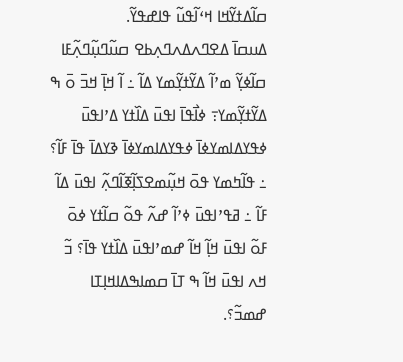ߛߊ߬ߡߙߌ߬ߞߊ ߞߵߊ߬ߟߎ߬ ߟߊߝߟߌ߬.
ߡߎߛߊ߫ ߡߐߣߍߡߍߣߍ߲ߕߐ ߛߎ߬ߣߎ߲߬ߣߍ߲߬ߓߊ ߛߊ߬ߦߌ߲߬ ߘߴߊ߬ ߡߌ߬ߙߌ߲߬ߘߌ ߡߊ߬ ߸ ߊ߬ ߞߊ߲߫ ߞߏ߫ ߋ߫ ߒ ߡߌ߬ߙߌ߲߬ߘߌ߹ ߦߊ߯ߟߊ߫ ߊߟߎ߫ ߡߊ߰ߙߌ ߡߴߊߟߎ߫ ߦߟߌߡߊߘߌߦߊ߫ ߦߟߌߡߊߘߌߦߊ߫ ߢߌߡߊ߫ ߟߊ߫ ߓߊ߬؟ ߸ ߟߊ߬ߤߘߌ ߟߋ߫ ߞߎ߲߬ߘߐߖߊ߲߬ߧߊ߬ߣߍ߲߬ ߊߟߎ߫ ߡߊ߬ ߓߊ߬ ߸ ߥߟߴߊߟߎ߫ ߦߴߊ߬ ߝߍ߬ ߟߋ߬ ߛߊ߬ߙߌ ߦߋ߫ ߓߋ߬ ߊߟߎ߫ ߞߊ߲߬ ߞߊ߬ ߝߘߴߊߟߎ߫ ߡߊ߰ߙߌ ߟߊ߫؟ ߏ߬ ߞߍ ߊߟߎ߫ ߞߊ߬ ߒ ߠߊ߫ ߛߘߊߒߡߊߞߊ߲ߠߊ ߝߘߏ߬؟.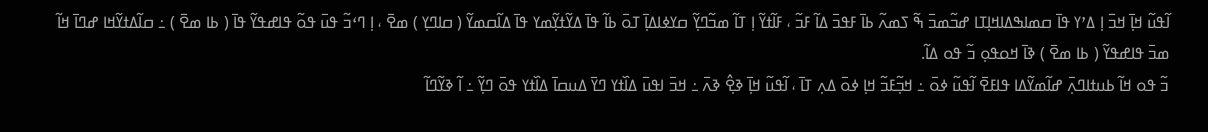ߊ߬ߟߎ߬ ߞߊ߲߫ ߞߏ߫ ߊ߲ ߡߴߌ ߟߊ߫ ߛߘߊߒߡߊߞߊ߲ߠߊ ߝߏ߬ߘߏ߫ ߒ߬ ߖߘߍ߬ ߕߊ߫ ߓߟߏ߫ ߡߊ߬ ߓߏ߬ ، ߓߊ߬ߙߌ߬ ߊ߲ ߠߊ߬ ߘߏ߬ߣߌ߲߬ ߛߌߦߊߡߊ߲߫ ߠߋ߫ ߕߊ߬ ߟߊ߫ ߡߌ߬ߙߌ߲߬ߘߌ ߟߊ߫ ߡߊ߬ߛߘߌ߬ ( ߛߊߣߌ߲ ) ߘߐ߫ ، ߊ߲ ߣߵߏ߬ ߟߎ߫ ߟߋ߬ ߟߊߝߟߌ߬ ߟߊ߫ ( ߕߊ ߘߐ߫ ) ߸ ߛߊ߬ߡߙߌ߬ߞߊ ߝߣߊ߫ ߞߊ߬ ߘߏ߫ ߟߊߝߟߌ߬ ( ߕߊ ߘߐ߫ ) ߢߊ߫ ߞߋߟߋ߲ ߏ߬ ߟߋ ߡߊ߬.
ߏ߬ ߟߋ ߞߊ߬ ߕߎߙߊߣߍ߲߫ ߝߊ߬ߘߌ߬ߡߊ ߟߊߓߐ߫ ߊ߬ߟߎ߬ ߦߋ߫ ߸ ߞߏ߲߬ߓߏ߬ ߞߊ߲ ߦߋ߫ ߡߍ߲ ߠߊ߫ ، ߊ߬ߟߎ߬ ߞߊ߲߫ ߢߐ߲߮ ߢߍ߫ ߸ ߞߏ߫ ߊߟߎ߫ ߡߊ߰ߙߌ ߣߌ߫ ߡߎߛߊ߫ ߡߊ߰ߙߌ ߟߋ߫ ߣߌ߲߬ ߸ ߊ߬ ߢߌ߬ߣߊ߬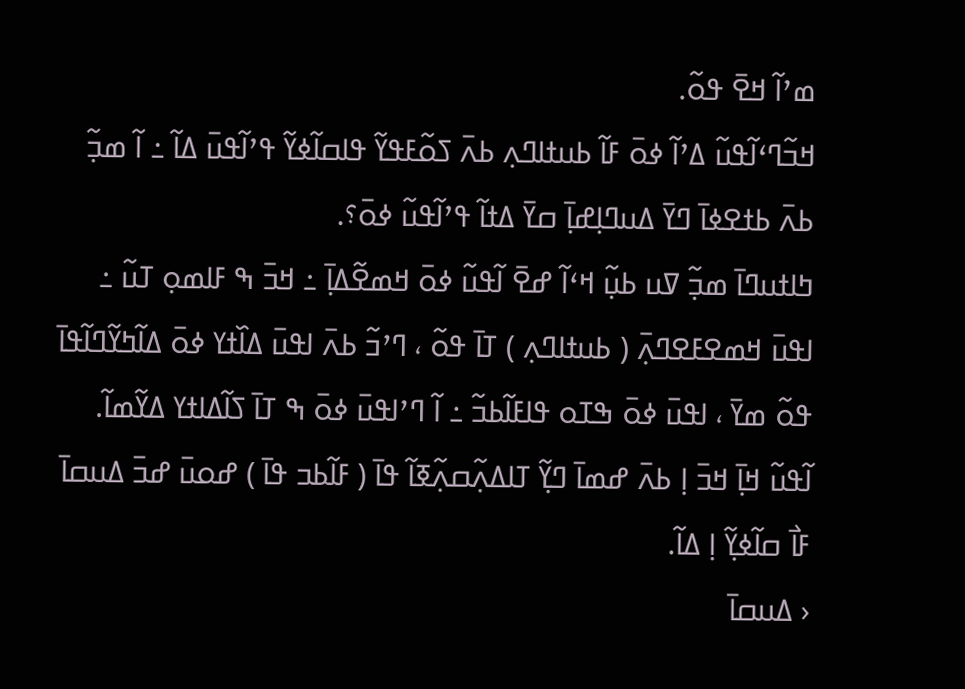ߘߴߊ߬ ߞߐ߫ ߟߋ߬.
ߞߏ߬ߣߵߊ߬ߟߎ߬ ߡߴߊ߬ ߦߋ߫ ߓߊ߬ ߕߎߙߊߣߍ߲ ߕߍ߫ ߖߋ߬ߓߟߌ߬ ߟߊߛߊ߬ߦߌ߬ ߟߴߊ߬ߟߎ߫ ߡߊ߬ ߸ ߊ߬ ߘߏ߲߬ ߕߍ߫ ߕߙߐߦߊ߫ ߣߌ߫ ߡߎߣߊ߲ߝߊ߲߫ ߛߌ߫ ߡߙߊ߬ ߟߴߊ߬ߟߎ߬ ߦߋ߫؟.
ߤߊߙߎߣߊ߫ ߘߏ߲߬ ߜߎ ߕߎ߲߬ ߞߵߊ߬ ߝߐ߫ ߊ߬ߟߎ߬ ߦߋ߫ ߞߘߐ߬ߡߊ߲߫ ߸ ߞߏ߫ ߒ ߓߊߘߋ߲ ߠߎ߬ ߸ ߊߟߎ߫ ߞߘߐߓߐߣߍ߲߫ ( ߕߎߙߊߣߍ߲ ) ߠߊ߫ ߟߋ߬ ، ߣߴߏ߬ ߕߍ߫ ߊߟߎ߫ ߡߊ߰ߙߌ ߦߋ߫ ߡߊ߬ߤߌ߬ߣߊ߬ߟߊ߫ ߟߋ߬ ߘߌ߫ ، ߊߟߎ߫ ߦߋ߫ ߒߠߋ ߟߊߓߊ߬ߕߏ߬ ߸ ߊ߬ ߣߴߊߟߎ߫ ߦߋ߫ ߒ ߠߊ߫ ߖߊ߬ߡߊߙߌ ߡߌ߬ߘߊ߬.
ߊ߬ߟߎ߬ ߞߊ߲߫ ߞߏ߫ ߊ߲ ߕߍ߫ ߝߘߊ߫ ߣߌ߲߬ ߠߊߡߍ߲߬ߛߍ߲߬ߧߊ߬ ߟߊ߫ ( ߓߊ߬ߕߏ ߟߊ߫ ) ߝߋߎ߫ ߝߏ߫ ߡߎߛߊ߫ ߓߊ߯ ߛߊ߬ߦߌ߲߬ ߊ߲ ߡߊ߬.
‹ ߡߎߛߊ߫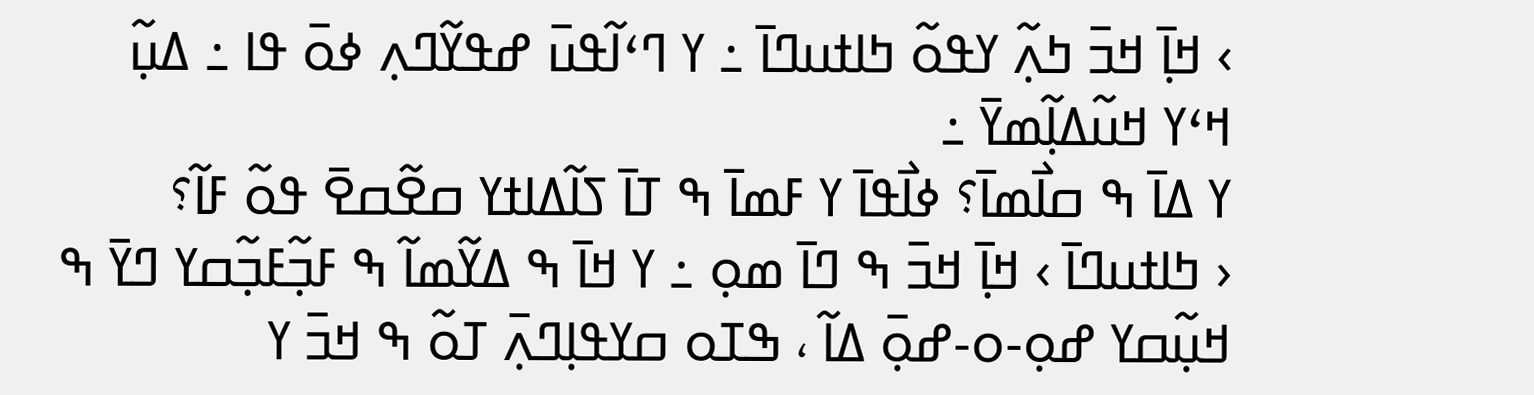› ߞߊ߲߫ ߞߏ߫ ߤߍ߲߬ ߌߟߋ߬ ߤߊߙߎߣߊ߫ ߸ ߌ ߣߵߊ߬ߟߎ߫ ߝߟߌ߬ߣߍ߲ ߦߋ߫ ߟߊ ߸ ߡߎ߲߬ ߞߵߌ ߞߎ߬ߡߊ߲߬ߘߌ߫ ߸
ߌ ߡߊ߫ ߒ ߛߊ߯ߘߊ߫؟ ߦߊ߯ߟߊ߫ ߌ ߓߘߊ߫ ߒ ߠߊ߫ ߖߊ߬ߡߊߙߌ ߛߐ߬ߛߐ߫ ߟߋ߬ ߓߊ߬؟
‹ ߤߊߙߎߣߊ߫ › ߞߊ߲߫ ߞߏ߫ ߒ ߣߊ߫ ߘߋ߲ ߸ ߌ ߞߊ߫ ߒ ߡߌ߬ߘߊ߬ ߒ ߓߏ߲߬ߓߏ߲߬ߛߌ ߣߌ߫ ߒ ߞߎ߲߬ߛߌ ߝߋ߲-ߋ-ߝߋ߲߫ ߡߊ߬ ، ߒߠߋ ߛߌߟߊ߲ߣߍ߲߫ ߠߋ߬ ߒ ߞߏ߫ ߌ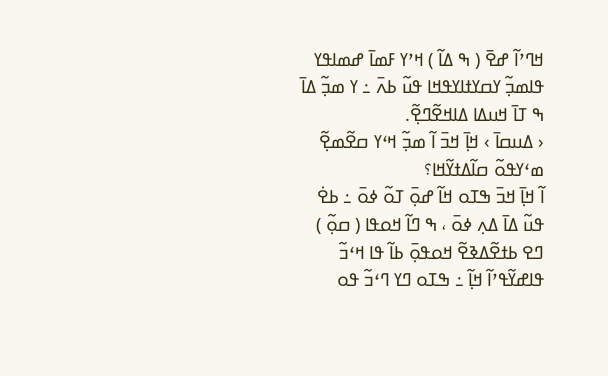ߞߣߴߊ߬ ߝߐ߫ ( ߒ ߡߊ߬ ) ߞߴߌ ߓߘߊ߫ ߝߘߊߟߌ ߟߊߘߏ߲߬ ߌߛߌߙߊߌߟߞߊ ߟߎ߬ ߕߍ߫ ߸ ߌ ߘߏ߲߬ ߡߊ߫ ߒ ߠߊ߫ ߞߎߡߊ ߡߊߞߐ߬ߣߐ߲߬.
‹ ߡߎߛߊ߫ › ߞߊ߲߫ ߞߏ߫ ߊ߬ ߘߏ߲߬ ߞߵߌ ߛߐ߬ߘߐ߲߬ ߘߵߌߟߋ߬ ߛߊ߬ߡߙߌ߬ߞߊ؟
ߊ߬ ߞߊ߲߫ ߞߏ߫ ߒߠߋ ߞߊ߬ ߝߋ߲߫ ߠߋ߬ ߦߋ߫ ߸ ߕߐ߭ ߟߎ߬ ߡߊ߫ ߡߍ߲ ߦߋ߫ ، ߒ ߣߊ߬ ߞߋߟߊ ( ߛߋ߲߬ ) ߣߐ ߕߙߐ߬ߡߢߐ߬ ߞߋߟߋ߲߫ ߕߊ߬ ߟߊ ߞߵߏ߬ ߟߊߝߌ߬ߟߴߊ߬ ߞߊ߲߬ ߸ ߒߠߋ ߣߌ ߣߵߏ߬ ߟߋ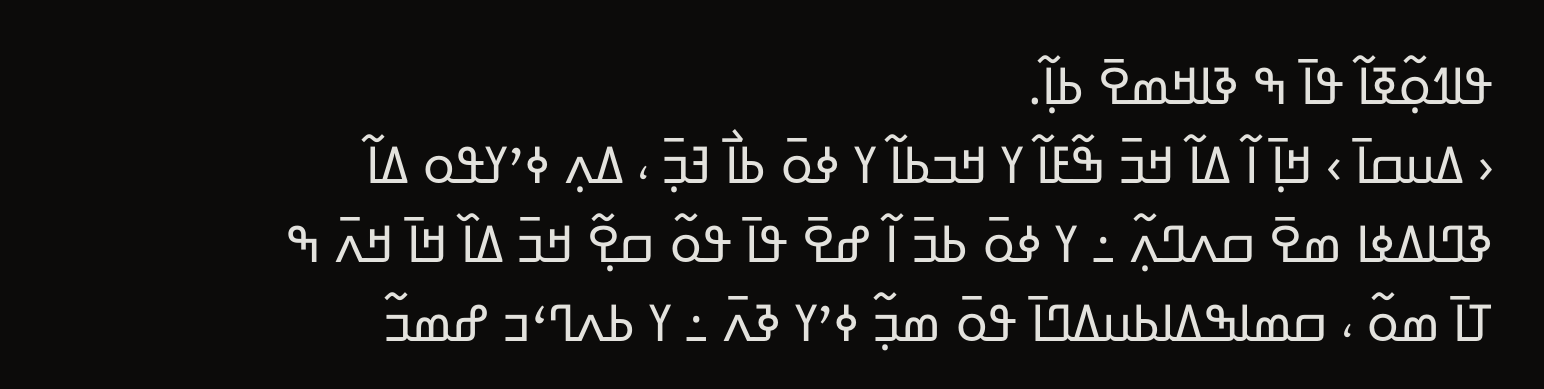ߟߊߗߋ߲߬ߧߊ߬ ߟߊ߫ ߒ ߢߊߞߘߐ߫ ߕߊ߲߬.
‹ ߡߎߛߊ߫ › ߞߊ߲߫ ߊ߬ ߡߊ߬ ߞߏ߫ ߒ߬ߓߊ߬ ߌ ߞߏߕߊ߬ ߌ ߦߋ߫ ߕߊ߯ ߔߏ߲߫ ، ߡߍ߲ ߦߴߌߟߋ ߡߊ߬ ߢߣߊߡߦߊ ߘߐ߫ ߛߍߣߍ߲߬ ߸ ߌ ߦߋ߫ ߕߏ߫ ߊ߬ ߝߐ߫ ߟߊ߫ ߟߋ߬ ߛߐ߲߬ ߞߏ߫ ߡߊ߰ ߞߊ߫ ߞߍ߫ ߒ ߠߊ߫ ߘߋ߬ ، ߛߘߊߒߡߊߕߎߡߣߊ߫ ߟߋ߫ ߘߏ߲߬ ߦߴߌ ߢߍ߫ ߸ ߌ ߕߍߣߵߏ ߝߘߏ߬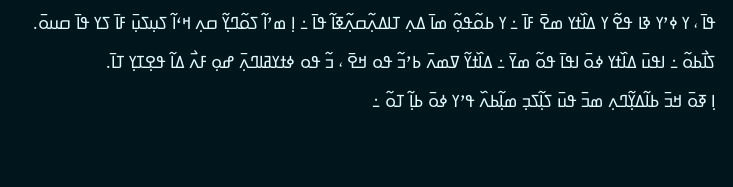ߟߊ߫ ، ߌ ߦߴߌ ߢߊ ߟߐ߬ ߌ ߡߊ߰ߙߌ ߘߐ߫ ߓߊ߫ ߸ ߌ ߕߋ߬ߟߋ߲߬ ߘߊ߫ ߡߍ߲ ߠߊߡߍ߲߬ߛߍ߲߬ߧߊ߬ ߟߊ߫ ߸ ߊ߲ ߘߴߊ߬ ߖߋ߬ߣߌ߲߬ ߛߍ߲ ߞߵߊ߬ ߖߎ߲ߖߎ߲߫ ߓߊ߫ ߖߌ ߟߊ߫ ߛߎߋ߫.
ߖߊ߯ߕߋ߬ ߸ ߊߟߎ߫ ߡߊ߰ߙߌ ߦߋ߫ ߊߟߊ߫ ߟߋ߬ ߘߌ߫ ߸ ߡߊ߰ߙߌ߬ ߜߘߍ߫ ߕߴߏ߬ ߟߋ ߞߐ߫ ، ߏ߬ ߟߋ ߦߙߌߥߊߣߍ߲߫ ߝߋ߲ ߓߍ߯ ߡߊ߬ ߟߐ߲ߠߌ߲ ߠߊ߫.
ߊ߲ ߧߋ߫ ߞߏ߫ ߕߊ߬ߡߌ߲߬ߣߍ߲ ߘߏ߫ ߟߎ߫ ߖߊ߲߬ߖߏ߲ ߘߊ߲߬ߕߍ߰ ߟߴߌ ߦߋ߫ ߕߊ߲߬ ߠߋ߬ ߸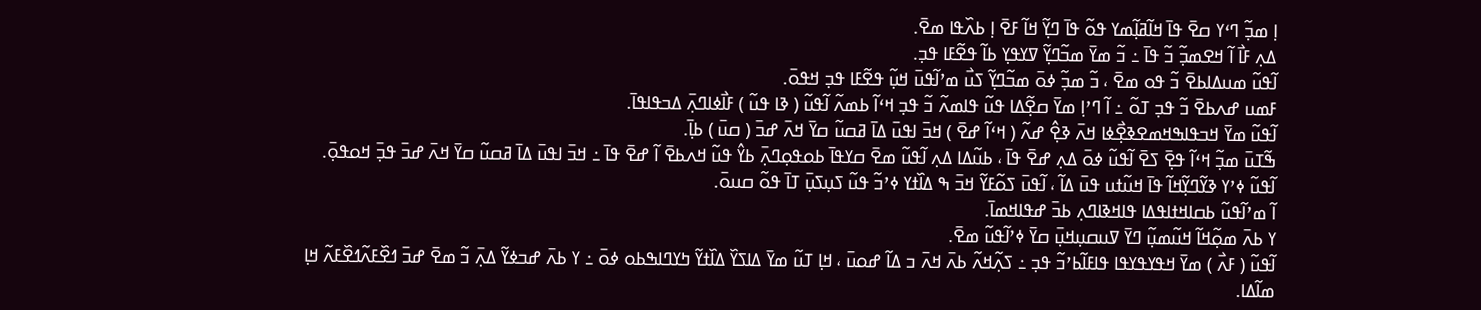ߊ߲ ߘߏ߲߬ ߣߵߌ ߛߐ߫ ߟߊ߫ ߞߊ߬ߥߊ߲߬ߘߌ ߟߋ߬ ߟߊ߫ ߣߌ߲߬ ߞߊ߬ ߓߐ߫ ߊ߲ ߕߍ߰ߟߊ ߘߐ߫.
ߡߍ߲ ߓߊ߯ ߊ߬ ߞߐߘߏ߲߬ ߏ߬ ߟߊ߫ ߸ ߏ߬ ߘߌ߫ ߘߏ߬ߣߌ߲߬ ߜߌߟߌ߲ ߕߊ߬ ߟߐ߬ߓߊ ߟߏ߲.
ߊ߬ߟߎ߬ ߘߎߡߊߕߐ߫ ߏ߬ ߟߋ ߘߐ߫ ، ߏ߬ ߘߏ߲߬ ߦߋ߫ ߘߏ߬ߣߌ߲߬ ߖߎ߯ ߘߴߊ߬ߟߎ߫ ߞߎ߲߬ ߟߐ߬ߓߊ ߟߏ߲ ߞߟߋ߫.
ߓߘߎ ߝߍߕߐ߫ ߏ߬ ߟߏ߲ ߠߋ߬ ߸ ߊ߬ ߣߴߊ߲ ߘߌ߫ ߛߐ߲߬ߡߊ ߟߎ߬ ߟߊߘߍ߬ ߏ߬ ߟߏ߲ ߞߵߊ߬ ߕߘߍ߬ ߊ߬ߟߎ߬ ( ߢߊ ߟߎ߬ ) ߓߊ߯ߦߊߣߍ߲߫ ߡߏߟߊߟߊ߫.
ߊ߬ߟߎ߬ ߘߌ߫ ߞߏߟߊߒߞߘߐߢߐ߲߯ߦߊ ߞߍ߫ ߢߐ߲߮ ߝߍ߬ ( ߞߵߊ߬ ߝߐ߫ ) ߞߏ߫ ߊߟߎ߫ ߡߊ߫ ߥߛߎ߬ ߛߌ߫ ߞߍ߫ ߝߏ߫ ( ߛߎ߫ ) ߕߊ߲߫.
ߒ߬ߠߎ߫ ߘߏ߲߬ ߞߵߊ߬ ߟߐ߲߫ ߖߐ߫ ߊ߬ߟߎ߬ ߦߋ߫ ߡߍ߲ ߝߐ߫ ߟߊ߫ ، ߕߎ߬ߡߊ ߡߍ߲ ߊ߬ߟߎ߬ ߘߐ߫ ߛߌߟߊ߫ ߕߋߟߋ߲ߣߍ߲߫ ߕߌ߮ ߟߎ߬ ߞߍߕߐ߫ ߊ߬ ߝߐ߫ ߟߊ߫ ߸ ߞߏ߫ ߊߟߎ߫ ߡߊ߫ ߥߛߎ߬ ߛߌ߫ ߞߍ߫ ߝߏ߫ ߟߏ߲߫ ߞߋߟߋ߲߫.
ߊ߬ߟߎ߬ ߦߴߌ ߢߌ߬ߣߌ߲߬ߞߊ߬ ߟߊ߫ ߞߎ߬ߙߎ ߟߎ߫ ߡߊ߬ ، ߊ߬ߟߎ߫ ߖߋ߬ߓߌ߬ ߞߏ߫ ߒ ߡߊ߰ߙߌ ߦߴߏ߬ ߟߎ߬ ߖߎ߲ߖߎ߲߫ ߠߊ߫ ߟߋ߬ ߛߎߋ߫.
ߊ߬ ߘߴߊ߬ߟߎ߬ ߕߛߊߞߙߊߟߡߊ ߟߊߞߢߊߣߍ߲ ߕߏ߫ ߝߟߊߞߘߊ߫.
ߌ ߕߍ߫ ߘߋ߲߬ߞߊ߬ ߞߎ߬ߘߎ߲߬ ߣߌ߫ ߜߎߛߎ߲ߞߎ߲߫ ߛߌ߫ ߦߴߊ߬ߟߎ߬ ߘߐ߫.
ߊ߬ߟߎ߬ ( ߓߍ߯ ) ߘߌ߫ ߞߟߌߟߌߟߊ ߟߊߓߊ߬ߕߴߏ߬ ߟߏ߲ ߸ ߖߍ߲߬ߞߍ߬ ߕߍ߫ ߞߍ߫ ߏ ߡߊ߬ ߝߋߎ߫ ، ߞߊ߲ ߠߎ߬ ߘߌ߫ ߡߊߖߌ߰ ߡߊ߰ߙߌ߬ ߤߌߣߊߒߕߋ ߦߋ߫ ߸ ߌ ߕߍ߫ ߝߏߦߌ߬ ߡߍ߲߫ ߏ߬ ߘߐ߫ ߝߏ߫ ߗߐ߰ߓߍ߬ߗߐ߰ߓߍ߬ ߞߊ߲ ߘߊ߬ߡߊ.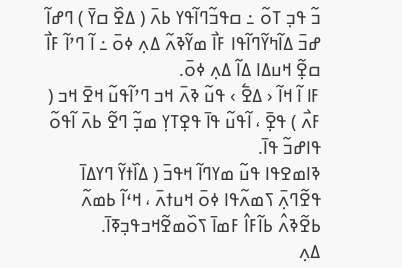ߏ߬ ߟߏ߲ ߠߋ߬ ߸ ߛߟߏ߬ߣߊ߬ߟߌ ߕߍ߫ ( ߡߐ߰ ߛߌ߫ ) ߣߝߊ߬ ߝߏ߫ ߡߊ߬ߤߌ߬ߣߊ߬ߟߊ ߓߊ߯ ߘߌ߬ߢߍ߬ ߡߍ߲ ߦߋ߫ ߸ ߊ߬ ߣߴߊ߬ ߓߊ߯ ߛߐ߲߬ ߞߎߡߊ ߡߊ߬ ߡߍ߲ ߦߋ߫.
ߓߊ ߊ߬ ߞߊ߬ ‹ ߡߐ߱ › ߟߎ߬ ߢߍ߫ ߞߏ ߣߴߊ߬ߟߎ߬ ߞߐ߫ ߞߏ ( ߓߍ߯ ) ߟߐ߲߫ ، ߊ߬ߟߎ߬ ߟߊ߫ ߟߐ߲ߠߌ߲ ߘߏ߲߬ ߣߐ߬ ߕߍ߫ ߊ߬ߟߋ߬ ߟߊߝߏ߬ ߟߊ߫.
ߢߊߘߐߟߊ ߟߎ߬ ߘߌߣߊ߬ ߞߟߏ߫ ( ߡߊ߰ߙߌ߬ ߣߌߡߊ߫ ߟߐ߬ߣߍ߲߫ ߖߘߍ߬ߟߊ ߦߋ߫ ߞߎߙߍ߫ ، ߞߵߊ߬ ߕߘߍ߬ ߕߐ߬ߢߍ߮ ߕߊ߬ߓߊ߮ ߓߘߊ߫ ߖߋ߰ߘߐ߬ߞߏߟߏ߲ߧߊ߫.
ߡߍ߲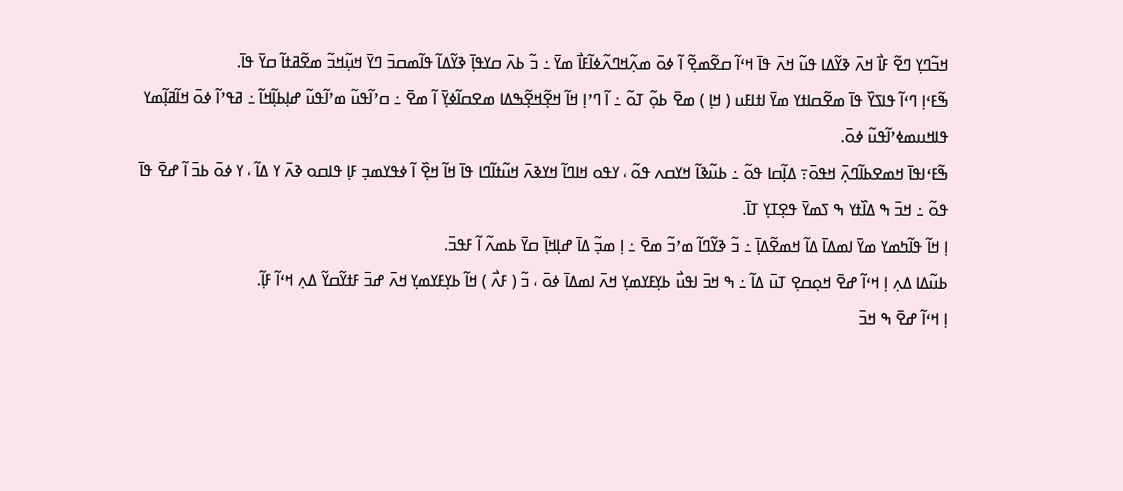ߞߏ߬ߣߌ߲ ߣߐ߬ ߓߊ߯ ߞߍ߫ ߢߌ߬ߡߊ ߟߎ߬ ߞߍ߫ ߟߊ߫ ߞߵߊ߬ ߛߐ߬ߘߐ߲߬ ߊ߬ ߦߋ߫ ߘߍ߲߬ߞߣߍ߬ߦߊ߬ߓߊ߯ ߘߌ߫ ߸ ߏ߬ ߕߍ߫ ߛߌߟߊ߲߫ ߢߌ߬ߡߊ߬ ߟߊ߬ߘߛߏ߫ ߣߌ߫ ߞߎ߲߬ߞߏ߬ ߘߐ߬ߥߙߊ߬ ߛߌ߫ ߟߊ߫.
ߒ߬ߓߵߊ߲ ߣߵߊ߬ ߟߊߖߌ߰ ߟߊ߫ ߘߐ߬ߛߊߙߌ ߘߌ߫ ߊߙߊߓߎ ( ߞߊ߲ ) ߘߐ߫ ߕߋ߲߬ ߠߋ߬ ߸ ߊ߬ ߣߴߊ߲ ߞߊ߬ ߞߐ߲߬ߞߐ߲߬ߒߡߊ ߘߐߛߊ߬ߦߌ߲߫ ߊ߬ ߘߐ߫ ߸ ߛߴߊ߬ߟߎ߬ ߘߴߊ߬ߟߎ߬ ߝߊ߲ߕߊ߲߬ߞߊ߬ ߸ ߥߟߴߊ߬ ߦߋ߫ ߞߊ߬ߥߊ߲߬ߘߌ ߟߊߞߎߘߦߴߊ߬ߟߎ߬ ߦߋ߫.
ߒ߬ߓߵߊߟߊ߫ ߞߘߐߕߊ߬ߣߍ߲߫ ߞߟߋ߫߹ ߡߊ߲߬ߛߊ ߟߋ߬ ߸ ߕߎ߬ߢߊ߬ ߞߌߛߍ ߟߋ߬ ، ߌߟߋ ߞߊߣߊ߬ ߞߌߢߍ߫ ߞߎ߬ߙߊ߬ߣߊ ߟߊ߫ ߞߊ߬ ߞߐ߲߰ ߊ߬ ߦߟߌߘߏ߲ ߓߊ߲ ߟߊߛߋ ߢߍ߫ ߌ ߡߊ߬ ، ߌ ߦߋ߫ ߕߏ߫ ߊ߬ ߝߐ߫ ߟߊ߫ ߟߋ߬ ߸ ߞߏ߫ ߒ ߡߊ߰ߙߌ ߒ ߖߘߌ߫ ߟߐ߲ߠߌ߲ ߠߊ߫.
ߊ߲ ߞߊ߬ ߟߊ߬ߤߘߌ ߘߌ߫ ߊߘߡߊ߫ ߡߊ߬ ߞߘߐ߬ߡߊ߲߫ ߸ ߏ߬ ߢߌ߬ߣߊ߬ ߘߴߏ߬ ߘߐ߫ ߸ ߊ߲ ߘߏ߲߬ ߡߊ߫ ߝߊ߲ߞߊ߲߫ ߛߌ߫ ߕߘߍ߬ ߊ߬ ߓߟߏ߫.
ߕߎ߬ߡߊ ߡߍ߲ ߊ߲ ߞߵߊ߬ ߝߐ߫ ߞߋ߲ߛߐ߲ ߠߎ߫ ߡߊ߬ ߸ ߒ ߞߏ߫ ߊߟߎ߯ ߕߌ߲ߓߌߘߌ߲ ߞߍ߫ ߊߘߡߊ߫ ߦߋ߫ ، ߏ߬ ( ߓߍ߯ ) ߞߊ߬ ߕߌ߲ߓߌߘߌ߲ ߞߍ߫ ߝߏ߫ ߓߙߌ߬ߛߌ߬ ߡߍ߲ ߞߵߊ߬ ߓߊ߲߬.
ߊ߲ ߞߵߊ߬ ߝߐ߫ ߒ ߞߏ߫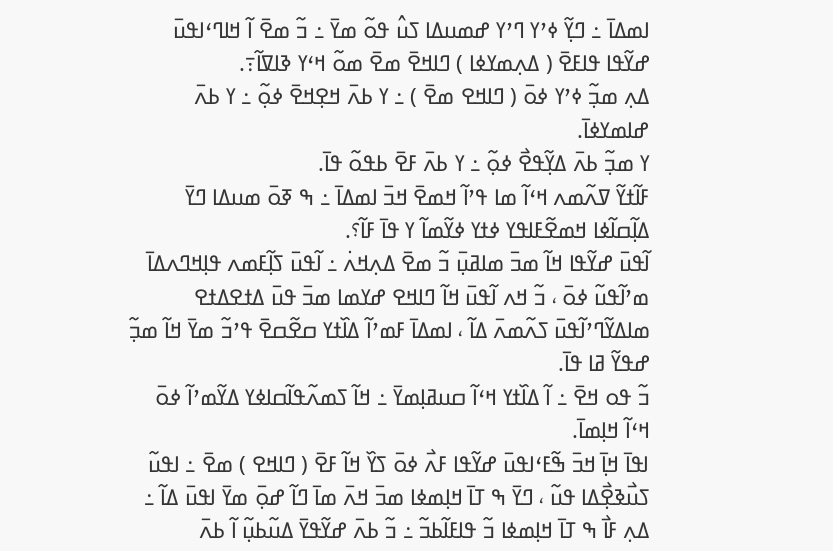ߊߘߡߊ߫ ߸ ߣߌ߲߬ ߦߴߌ ߣߴߌ ߝߘߎߡߊ ߖߎ߮ ߟߋ߬ ߘߌ߫ ߸ ߏ߬ ߘߐ߫ ߊ߬ ߞߊߣߵߊߟߎ߫ ߝߌ߬ߟߊ ߟߊߓߐ߫ ( ߡߍ߲ߘߌߦߊ ) ߣߊߞߐ߫ ߘߐ߫ ߘߋ߬ ߞߵߌ ߢߊߜߊ߬߹.
ߡߍ߲ ߘߏ߲߬ ߦߴߌ ߦߋ߫ ( ߣߊߞߐ ߘߐ߫ ) ߸ ߌ ߕߍ߫ ߞߐ߲ߞߐ߫ ߦߋ߲߬ ߸ ߌ ߕߍ߫ ߝߊߘߌߦߊ߫.
ߌ ߘߏ߲߬ ߕߍ߫ ߡߌ߲߬ߟߐ߯ ߦߋ߲߬ ߸ ߌ ߕߍ߫ ߓߐ߫ ߕߟߋ߬ ߟߊ߫.
ߓߊ߬ߙߌ߬ ߜߍ߬ߘߍ ߞߵߊ߬ ߘߊ ߟߴߊ߬ ߞߘߐ߫ ߞߏ߫ ߊߘߡߊ߫ ߸ ߒ ߧߋ߫ ߘߎߡߊ ߣߌ߫ ߡߊ߲߬ߛߊ߬ߦߊ ߞߘߐ߬ߓߊߟߌ ߦߙߌ ߦߌ߬ߘߊ߬ ߌ ߟߊ߫ ߓߊ߬؟.
ߊ߬ߟߎ߫ ߝߌ߬ߟߊ ߞߊ߬ ߘߏ߫ ߘߊߥߎ߲߫ ߏ߬ ߘߐ߫ ߡߍ߲ߞߍ߭ ߸ ߊ߬ߟߎ߫ ߖߊ߲߬ߓߘߍ ߟߊ߲ߞߣߍߡߊ߫ ߘߴߊ߬ߟߎ߬ ߦߋ߫ ، ߏ߬ ߞߍ ߊ߬ߟߎ߫ ߞߊ߬ ߣߊߞߐ ߝߌߘߊ ߘߏ߫ ߟߎ߫ ߡߙߐߡߙߐ ߘߊߡߌ߬ߣߴߊ߬ߟߎ߫ ߖߍ߬ߘߍ߫ ߡߊ߬ ، ߊߘߡߊ߫ ߓߘߴߊ߬ ߡߊ߰ߙߌ ߛߐ߬ߛߐ߫ ߟߴߏ߬ ߘߌ߫ ߞߊ߬ ߘߏ߲߬ ߝߟߌ߬ ߥߊ ߟߊ߫.
ߏ߬ ߟߋ ߞߐ߫ ߸ ߊ߬ ߡߊ߰ߙߌ ߞߵߊ߬ ߛߎߥߊ߲ߘߌ߫ ߸ ߞߊ߬ ߖߘߍ߬ߟߊ߬ߛߊߦߌ ߡߌ߬ߘߴߊ߬ ߦߋ߫ ߞߵߊ߬ ߞߊ߲ߘߊ߫.
ߊߟߊ߫ ߞߊ߲߫ ߞߏ߫ ߒ߬ߓߵߊߟߎ߫ ߝߌ߬ߟߊ ߓߍ߯ ߦߋ߫ ߖߌ߰ ߞߊ߬ ߓߐ߫ ( ߣߊߞߐ ) ߘߐ߫ ߸ ߊߟߎ߬ ߖߎ߯ߢߐ߲߯ߡߊ ߟߎ߬ ، ߣߌ߫ ߒ ߠߊ߫ ߞߊ߲ߘߦߊ ߘߏ߫ ߞߍ߫ ߘߊ߫ ߣߊ߬ ߝߋ߲߫ ߘߌ߫ ߊߟߎ߫ ߡߊ߬ ߸ ߡߍ߲ ߓߊ߯ ߒ ߠߊ߫ ߞߊ߲ߘߦߊ ߏ߬ ߟߊߓߊ߬ߕߏ߬ ߸ ߏ߬ ߕߍ߫ ߝߌ߬ߟߌ߫ ߡߎ߬ߕߎ߲߬ ߊ߬ ߕߍ߫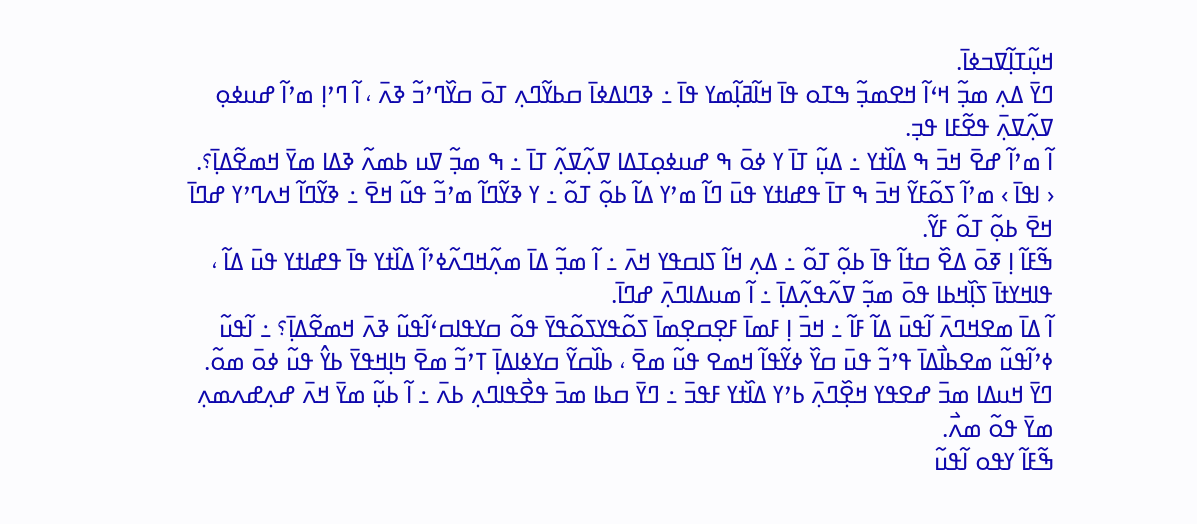ߞߎ߲߬ߠߊ߲߬ߜߏߦߊ߫.
ߣߌ߫ ߡߍ߲ ߘߏ߲߬ ߞߵߊ߬ ߞߐߘߏ߲߬ ߒߠߋ ߟߊ߫ ߞߊ߬ߥߊ߲߬ߘߌ ߟߊ߫ ߸ ߢߣߊߡߦߊ߫ ߛߕߌ߬ߣߍ߲ ߠߋ߫ ߛߌ߰ߣߴߏ߬ ߢߍ߫ ، ߊ߬ ߣߴߊ߲ ߘߴߊ߬ ߝߎߦߋ߲ ߜߍ߲߬ߜߍ߲߫ ߟߐ߬ߓߊ ߟߏ߲.
ߊ߬ ߘߴߊ߬ ߝߐ߫ ߞߏ߫ ߒ ߡߊ߰ߙߌ ߸ ߡߎ߲߬ ߠߊ߫ ߌ ߦߋ߫ ߒ ߝߎߦߋ߲ߠߡߊ ߜߍ߲߬ߜߍ߲߬ ߠߊ߫ ߸ ߒ ߘߏ߲߬ ߜߎ ߕߘߍ߬ ߢߡߊ ߘߌ߫ ߞߘߐ߬ߡߊ߲߫؟.
‹ ߊߟߊ߫ › ߘߴߊ߬ ߖߋ߬ߓߌ߬ ߞߏ߫ ߒ ߠߊ߫ ߟߝߊߙߌ ߟߎ߫ ߣߊ߬ ߘߴߌ ߡߊ߬ ߕߋ߲߬ ߠߋ߬ ߸ ߌ ߢߌ߬ߣߊ߬ ߘߴߏ߬ ߟߎ߬ ߞߐ߫ ߸ ߢߌ߬ߣߊ߬ ߞߍߣߴߌ ߝߣߊ߫ ߞߐ߫ ߕߋ߲߬ ߠߋ߬ ߓߌ߬.
ߒ߬ߓߊ߬ ߊ߲ ߧߋ߫ ߡߐ߰ ߛߙߊ߬ ߟߊ߫ ߕߋ߲߬ ߠߋ߬ ߸ ߡߍ߲ ߞߊ߬ ߖߊߛߟߌ ߞߍ߫ ߸ ߊ߬ ߘߏ߲߬ ߡߊ߫ ߘߍ߲߬ߞߣߍ߬ߦߴߊ߬ ߡߊ߰ߙߌ ߟߊ߫ ߟߝߊߙߌ ߟߎ߫ ߡߊ߬ ، ߟߊߞߌߙߊ߫ ߖߊ߲߰ߞߕߊ ߟߋ߫ ߘߏ߲߬ ߜߍ߬ߟߍ߲߬ߡߊ߲߫ ߸ ߊ߬ ߘߎߡߊߣߍ߲߫ ߝߣߊ߫.
ߊ߬ ߡߊ߫ ߘߐߞߣߍ߫ ߊ߬ߟߎ߫ ߡߊ߬ ߓߊ߬ ߸ ߞߏ߫ ߊ߲ ߓߘߊ߫ ߓߐ߲ߛߐ߲ߘߊ߫ ߖߋ߬ߟߌߖߋ߬ߟߌ߫ ߟߋ߬ ߛߌߟߊߛߵߊ߬ߟߎ߬ ߢߍ߫ ߞߘߐ߬ߡߊ߲߫؟ ߸ ߊ߬ߟߎ߬ ߦߴߊ߬ߟߎ߬ ߘߐߕߊ߯ߡߊ߫ ߟߴߏ߬ ߟߎ߫ ߛߌ߰ ߦߌ߬ߟߊ߬ ߞߘߐ ߟߎ߬ ߘߐ߫ ، ߕߊ߰ߛߌ߬ ߛߌߦߊߡߊ߲߫ ߠߴߏ߬ ߘߐ߫ ߤߊ߲ߞߟߌ߫ ߕߌ߮ ߟߎ߬ ߦߋ߫ ߘߋ߬.
ߣߌ߫ ߞߎߡߊ ߘߏ߫ ߝߐߟߌ ߞߐ߲߰ߣߍ߲߫ ߕߴߌ ߡߊ߰ߙߌ ߓߟߏ߫ ߸ ߣߌ߫ ߛߕߊ ߘߏ߫ ߟߐ߯ߟߊߣߍ߲ ߕߍ߫ ߸ ߊ߬ ߕߎ߲߬ ߘߌ߫ ߞߍ߫ ߝߍ߲ߝߍߘߍ߲ ߘߌ߫ ߟߋ߬ ߘߍ߯.
ߒ߬ߓߊ߬ ߌߟߋ ߊ߬ߟߎ߬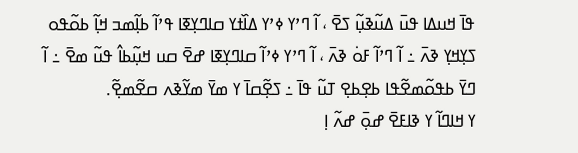ߟߊ߫ ߞߎߡߊ ߟߎ߫ ߡߎ߬ߢߎ߲߬ ߖߐ߫ ، ߊ߬ ߣߴߌ ߦߴߌ ߡߊ߰ߙߌ ߛߊߣߌ߲ߧߊ ߟߴߊ߬ ߕߊ߲߬ߘߏ ߞߊ߲߬ ߕߋ߬ߟߋ ߖߌ߲ߞߌ߲ ߢߍ߫ ߸ ߊ߬ ߣߴߊ߬ ߓߋ߭ ߢߍ߫ ، ߊ߬ ߣߴߌ ߦߴߊ߬ ߛߊߣߌ߲ߧߊ ߝߐ߫ ߛߎ ߞߎ߲߬ߕߊ߮ ߟߎ߬ ߘߐ߫ ߸ ߊ߬ ߣߌ߫ ߕߟߋ߬ߘߐ߬ߟߊ ߕߐ߲ߕߐ߲ ߠߎ߬ ߟߊ߫ ߸ ߖߐ߲߬ߛߊ߫ ߌ ߘߌ߫ ߘߌ߬ߢߍ ߛߐ߬ߘߐ߲߬.
ߌ ߞߊߣߊ߬ ߌ ߢߊߓߐ߫ ߝߋ߲߫ ߝߍ߬ ߊ߲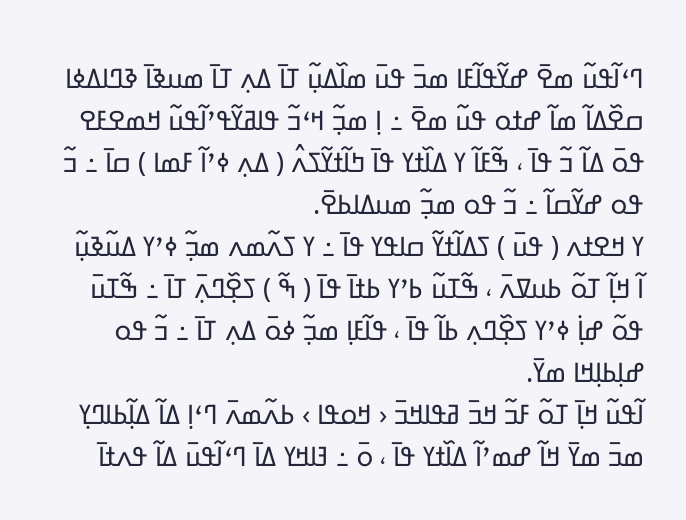ߣߵߊ߬ߟߎ߬ ߘߐ߫ ߝߌ߬ߟߊ߬ߓߊ ߘߏ߫ ߟߎ߫ ߘߊ߰ߡߎ߲߬ ߠߊ߫ ߡߍ߲ ߠߊ߫ ߘߎߢߊ߫ ߢߣߊߡߦߊ ߛߐ߰ߡߊ߬ ߘߊ߬ ߝߙߋ ߟߎ߬ ߘߐ߫ ߸ ߊ߲ ߘߏ߲߬ ߞߵߏ߬ ߟߊߥߌ߬ߟߴߊ߬ߟߎ߬ ߞߘߐߓߐ ߟߋ߫ ߡߊ߬ ߏ߬ ߟߊ߫ ، ߒ߬ߓߊ߬ ߌ ߡߊ߰ߙߌ ߟߊ߫ ߤߊ߬ߙߌ߬ߖߍ߮ ( ߡߍ߲ ߦߴߊ߬ ߓߘߊ ) ߛߊ߫ ߸ ߏ߬ ߟߋ ߝߌ߬ߛߊ߬ ߸ ߏ߬ ߟߋ ߘߏ߲߬ ߘߎߡߊߕߐ߫.
ߌ ߞߐߙߍ ( ߟߎ߫ ) ߖߡߊ߬ߙߌ߬ ߛߊߟߌ ߟߊ߫ ߸ ߌ ߖߍ߬ߘߍ ߘߏ߲߬ ߦߴߌ ߡߎ߬ߢߎ߲߬ ߊ߬ ߞߊ߲߬ ߠߋ߬ ߕߎߜߍ߫ ، ߒ߬ߠߎ߬ ߕߴߌ ߕߙߊ߫ ߟߊ߫ ( ߒ߬ ) ߖߐ߲߰ߣߍ߲߫ ߠߊ߫ ߸ ߒ߬ߠߎ߫ ߟߋ߬ ߝߊ߲߭ ߦߴߌ ߖߐ߲߰ߣߍ߲ ߕߊ߬ ߟߊ߫ ، ߟߊ߬ߓߊ߲ ߘߏ߲߬ ߦߋ߫ ߡߍ߲ ߠߊ߫ ߸ ߏ߬ ߟߋ ߝߊ߲ߕߊ߲ߞߊ ߘߌ߫.
ߊ߬ߟߎ߬ ߞߊ߲߫ ߠߋ߬ ߓߏ߬ ߞߏ߫ ߥߟߊߞߏ߫ ‹ ߞߋߟߊ › ߕߍ߬ߘߍ߫ ߣߵߊ߲ ߡߊ߬ ߡߊ߲߬ߕߊߣߌ߲ ߘߏ߫ ߘߌ߫ ߞߊ߬ ߝߘߴߊ߬ ߡߊ߰ߙߌ ߟߊ߫ ، ߋ߫ ߸ ߔߊߞߌ ߡߊ߫ ߣߵߊ߬ߟߎ߫ ߡߊ߬ ߟߍߙߊ߫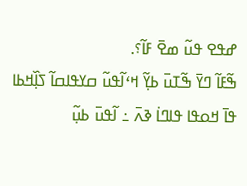ߝߟߐ ߟߎ߬ ߘߐ߫ ߓߊ߬؟.
ߒ߬ߓߊ߬ ߣߌ߫ ߒ߬ߠߎ߫ ߕߌ߲߬ ߞߵߊ߬ߟߎ߬ ߛߌߟߊߛߊ߬ ߖߊ߲߰ߞߕߊ ߟߊ߫ ߞߋߟߊ ߟߊߣߊ߭ ߢߍ߫ ߸ ߊ߬ߟߎ߫ ߕߎ߲߬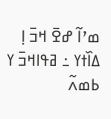ߘߴߊ߬ ߝߐ߫ ߞߏ߫ ߊ߲ ߡߊ߰ߙߌ ߸ ߥߟߊߞߏ߫ ߌ ߕߘߍ߬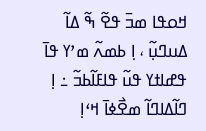ߞߋߟߊ ߘߏ߫ ߟߐ߬ ߒ߬ ߡߊ߬ ߡߎߣߎ߲߬ ، ߊ߲ ߕߘߍ߬ ߘߴߌ ߟߊ߫ ߟߝߊߙߌ ߟߎ߬ ߟߊߓߊ߬ߕߏ߬ ߸ ߊ߲ ߣߊ߬ߡߊߣߊ߬ ߘߐ߯ߦߊ߫ ߞߵߊ߲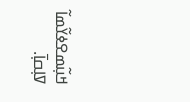ߞߎ߲߬ߘߐߦߌ߬ߘߊ߬ ߜߊ߲ߛߊ߲߫.